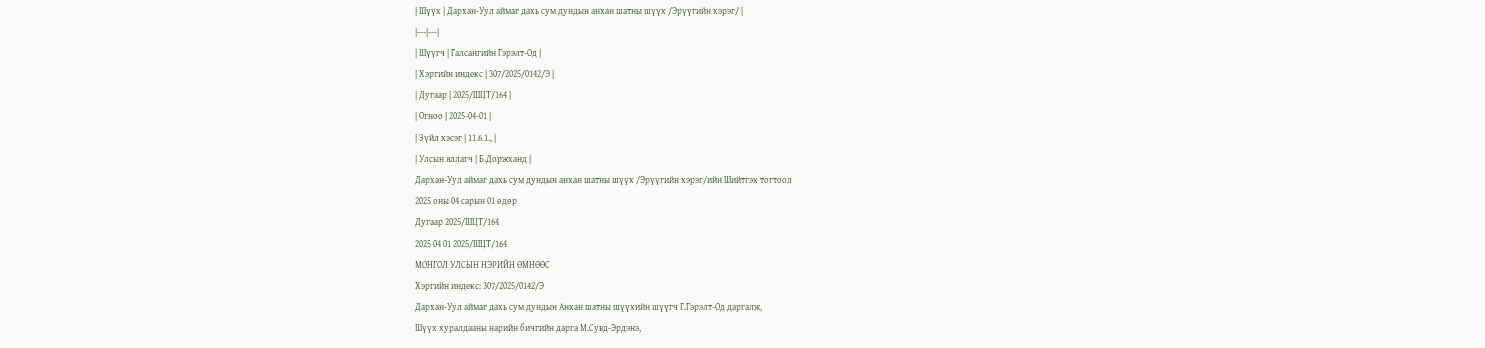| Шүүх | Дархан-Уул аймаг дахь сум дундын анхан шатны шүүх /Эрүүгийн хэрэг/ |
|---|---|
| Шүүгч | Галсангийн Гэрэлт-Од |
| Хэргийн индекс | 307/2025/0142/Э |
| Дугаар | 2025/ШЦТ/164 |
| Огноо | 2025-04-01 |
| Зүйл хэсэг | 11.6.1., |
| Улсын яллагч | Б.Доржханд |
Дархан-Уул аймаг дахь сум дундын анхан шатны шүүх /Эрүүгийн хэрэг/ийн Шийтгэх тогтоол
2025 оны 04 сарын 01 өдөр
Дугаар 2025/ШЦТ/164
2025 04 01 2025/ШЦТ/164
МОНГОЛ УЛСЫН НЭРИЙН ӨМНӨӨС
Хэргийн индекс: 307/2025/0142/Э
Дархан-Уул аймаг дахь сум дундын Анхан шатны шүүхийн шүүгч Г.Гэрэлт-Од даргалж,
Шүүх хуралдааны нарийн бичгийн дарга М.Сувд-Эрдэнэ,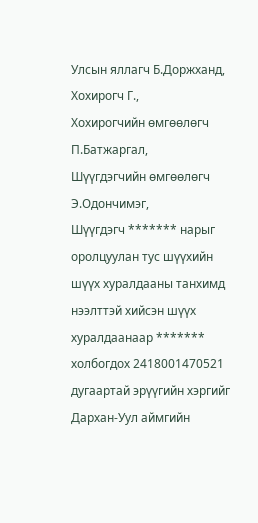Улсын яллагч Б.Доржханд,
Хохирогч Г.,
Хохирогчийн өмгөөлөгч П.Батжаргал,
Шүүгдэгчийн өмгөөлөгч Э.Одончимэг,
Шүүгдэгч ******* нарыг оролцуулан тус шүүхийн шүүх хуралдааны танхимд нээлттэй хийсэн шүүх хуралдаанаар ******* холбогдох 2418001470521 дугаартай эрүүгийн хэргийг Дархан-Уул аймгийн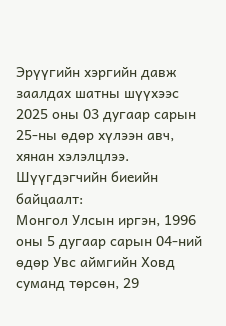Эрүүгийн хэргийн давж заалдах шатны шүүхээс 2025 оны 03 дугаар сарын 25-ны өдөр хүлээн авч, хянан хэлэлцлээ.
Шүүгдэгчийн биеийн байцаалт:
Монгол Улсын иргэн, 1996 оны 5 дугаар сарын 04-ний өдөр Увс аймгийн Ховд суманд төрсөн, 29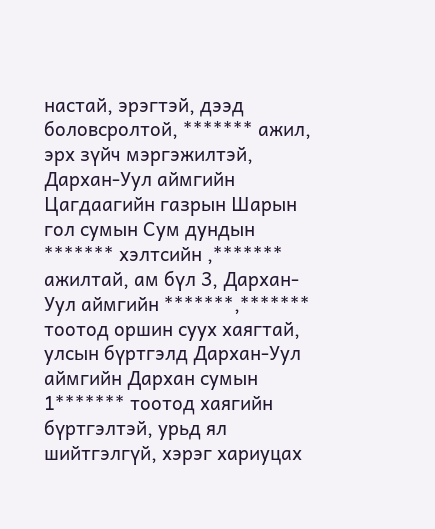настай, эрэгтэй, дээд боловсролтой, ******* ажил, эрх зүйч мэргэжилтэй, Дархан-Уул аймгийн Цагдаагийн газрын Шарын гол сумын Сум дундын ******* хэлтсийн ,******* ажилтай, ам бүл 3, Дархан-Уул аймгийн *******,******* тоотод оршин суух хаягтай, улсын бүртгэлд Дархан-Уул аймгийн Дархан сумын 1******* тоотод хаягийн бүртгэлтэй, урьд ял шийтгэлгүй, хэрэг хариуцах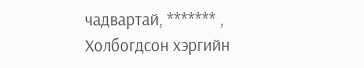чадвартай, ******* ,
Холбогдсон хэргийн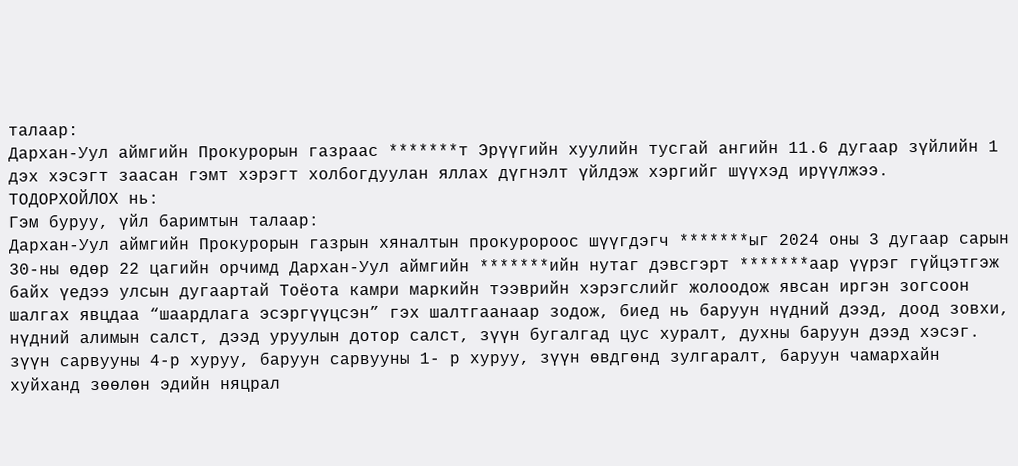талаар:
Дархан-Уул аймгийн Прокурорын газраас *******т Эрүүгийн хуулийн тусгай ангийн 11.6 дугаар зүйлийн 1 дэх хэсэгт заасан гэмт хэрэгт холбогдуулан яллах дүгнэлт үйлдэж хэргийг шүүхэд ирүүлжээ.
ТОДОРХОЙЛОХ нь:
Гэм буруу, үйл баримтын талаар:
Дархан-Уул аймгийн Прокурорын газрын хяналтын прокуророос шүүгдэгч *******ыг 2024 оны 3 дугаар сарын 30-ны өдөр 22 цагийн орчимд Дархан-Уул аймгийн *******ийн нутаг дэвсгэрт *******аар үүрэг гүйцэтгэж байх үедээ улсын дугаартай Тоёота камри маркийн тээврийн хэрэгслийг жолоодож явсан иргэн зогсоон шалгах явцдаа “шаардлага эсэргүүцсэн” гэх шалтгаанаар зодож, биед нь баруун нүдний дээд, доод зовхи, нүдний алимын салст, дээд уруулын дотор салст, зүүн бугалгад цус хуралт, духны баруун дээд хэсэг. зүүн сарвууны 4-р хуруу, баруун сарвууны 1- р хуруу, зүүн өвдгөнд зулгаралт, баруун чамархайн хуйханд зөөлөн эдийн няцрал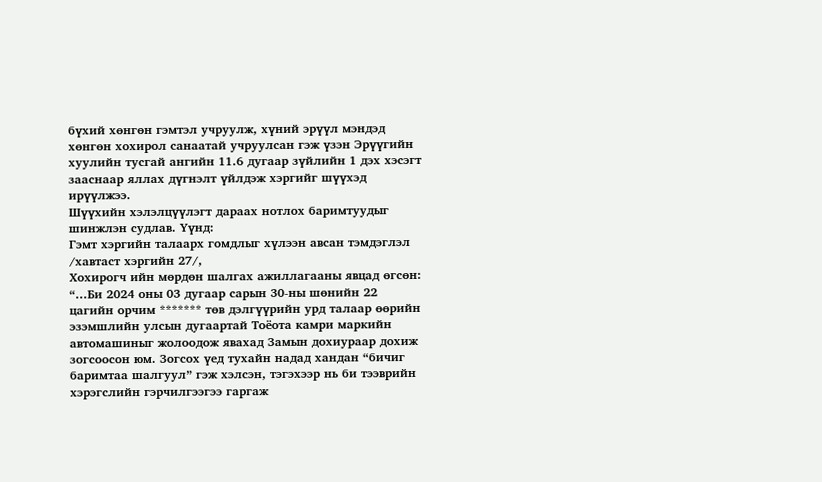бүхий хөнгөн гэмтэл учруулж, хүний эрүүл мэндэд хөнгөн хохирол санаатай учруулсан гэж үзэн Эрүүгийн хуулийн тусгай ангийн 11.6 дугаар зүйлийн 1 дэх хэсэгт зааснаар яллах дүгнэлт үйлдэж хэргийг шүүхэд ирүүлжээ.
Шүүхийн хэлэлцүүлэгт дараах нотлох баримтуудыг шинжлэн судлав. Үүнд:
Гэмт хэргийн талаарх гомдлыг хүлээн авсан тэмдэглэл /хавтаст хэргийн 27/,
Хохирогч ийн мөрдөн шалгах ажиллагааны явцад өгсөн: “...Би 2024 оны 03 дугаар сарын 30-ны шөнийн 22 цагийн орчим ******* төв дэлгүүрийн урд талаар өөрийн эзэмшлийн улсын дугаартай Тоёота камри маркийн автомашиныг жолоодож явахад Замын дохиураар дохиж зогсоосон юм. Зогсох үед тухайн надад хандан “бичиг баримтаа шалгуул” гэж хэлсэн, тэгэхээр нь би тээврийн хэрэгслийн гэрчилгээгээ гаргаж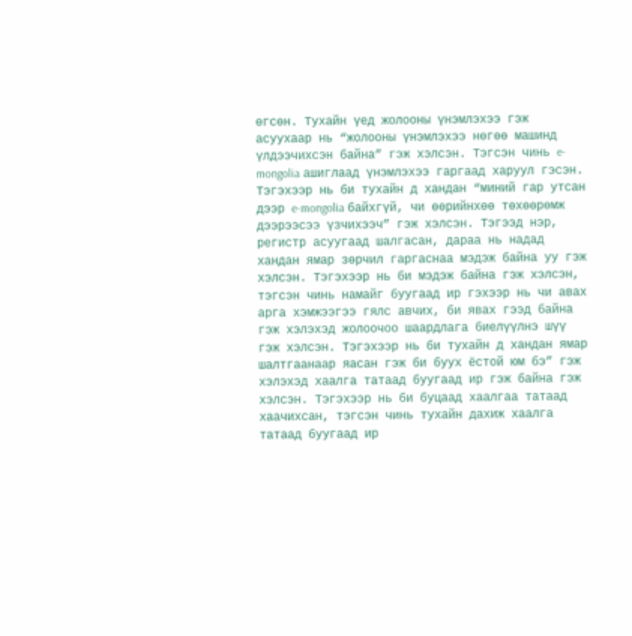өгсөн. Тухайн үед жолооны үнэмлэхээ гэж асуухаар нь “жолооны үнэмлэхээ нөгөө машинд үлдээчихсэн байна” гэж хэлсэн. Тэгсэн чинь e-mongolia ашиглаад үнэмлэхээ гаргаад харуул гэсэн. Тэгэхээр нь би тухайн д хандан “миний гар утсан дээр e-mongolia байхгүй, чи өөрийнхөө төхөөрөмж дээрээсээ үзчихээч” гэж хэлсэн. Тэгээд нэр, регистр асуугаад шалгасан, дараа нь надад хандан ямар зөрчил гаргаснаа мэдэж байна уу гэж хэлсэн. Тэгэхээр нь би мэдэж байна гэж хэлсэн, тэгсэн чинь намайг буугаад ир гэхээр нь чи авах арга хэмжээгээ гялс авчих, би явах гээд байна гэж хэлэхэд жолоочоо шаардлага биелүүлнэ шүү гэж хэлсэн. Тэгэхээр нь би тухайн д хандан ямар шалтгаанаар яасан гэж би буух ёстой юм бэ” гэж хэлэхэд хаалга татаад буугаад ир гэж байна гэж хэлсэн. Тэгэхээр нь би буцаад хаалгаа татаад хаачихсан, тэгсэн чинь тухайн дахиж хаалга татаад буугаад ир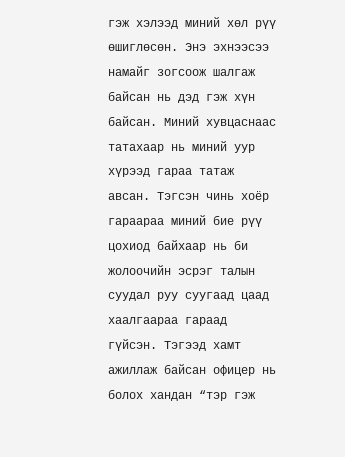гэж хэлээд миний хөл рүү өшиглөсөн. Энэ эхнээсээ намайг зогсоож шалгаж байсан нь дэд гэж хүн байсан. Миний хувцаснаас татахаар нь миний уур хүрээд гараа татаж авсан. Тэгсэн чинь хоёр гараараа миний бие рүү цохиод байхаар нь би жолоочийн эсрэг талын суудал руу суугаад цаад хаалгаараа гараад гүйсэн. Тэгээд хамт ажиллаж байсан офицер нь болох хандан “тэр гэж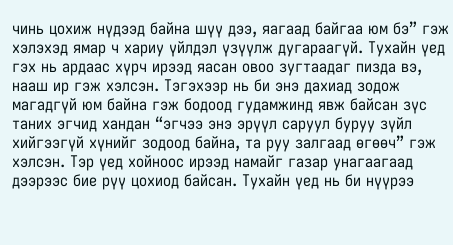чинь цохиж нүдээд байна шүү дээ, яагаад байгаа юм бэ” гэж хэлэхэд ямар ч хариу үйлдэл үзүүлж дугараагүй. Тухайн үед гэх нь ардаас хүрч ирээд яасан овоо зугтаадаг пизда вэ, нааш ир гэж хэлсэн. Тэгэхээр нь би энэ дахиад зодож магадгүй юм байна гэж бодоод гудамжинд явж байсан зүс таних эгчид хандан “эгчээ энэ эрүүл саруул буруу зүйл хийгээгүй хүнийг зодоод байна, та руу залгаад өгөөч” гэж хэлсэн. Тэр үед хойноос ирээд намайг газар унагаагаад дээрээс бие рүү цохиод байсан. Тухайн үед нь би нүүрээ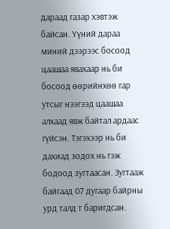дараад газар хэвтэж байсан. Үүний дараа миний дээрээс босоод цаашаа явахаар нь би босоод өөрийнхөө гар утсыг нээгээд цаашаа алхаад явж байтал ардаас гүйсэн. Тэгэхээр нь би дахиад зодох нь гэж бодоод зугтаасан. Зугтааж байгаад 07 дугаар байрны урд талд т баригдсан.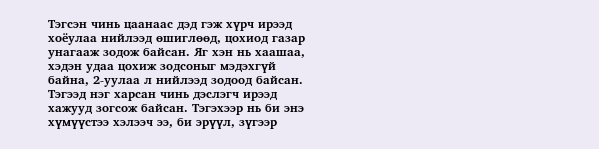Тэгсэн чинь цаанаас дэд гэж хүрч ирээд хоёулаа нийлээд өшиглөөд, цохиод газар унагааж зодож байсан. Яг хэн нь хаашаа, хэдэн удаа цохиж зодсоныг мэдэхгүй байна, 2-уулаа л нийлээд зодоод байсан. Тэгээд нэг харсан чинь дэслэгч ирээд хажууд зогсож байсан. Тэгэхээр нь би энэ хүмүүстээ хэлээч ээ, би эрүүл, зүгээр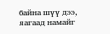байна шүү дээ, яагаад намайг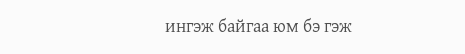ингэж байгаа юм бэ гэж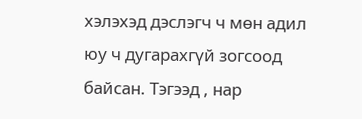хэлэхэд дэслэгч ч мөн адил юу ч дугарахгүй зогсоод байсан. Тэгээд , нар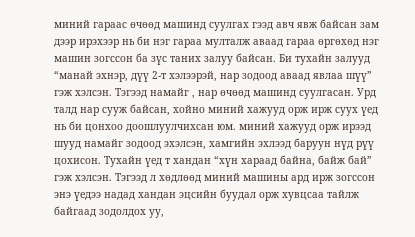миний гараас өчөөд машинд суулгах гээд авч явж байсан зам дээр ирэхээр нь би нэг гараа мулталж аваад гараа өргөхөд нэг машин зогссон ба зүс таних залуу байсан. Би тухайн залууд “манай эхнэр, дүү 2-т хэлээрэй, нар зодоод аваад явлаа шүү” гэж хэлсэн. Тэгээд намайг , нар өчөөд машинд суулгасан. Урд талд нар сууж байсан, хойно миний хажууд орж ирж суух үед нь би цонхоо доошлуулчихсан юм. миний хажууд орж ирээд шууд намайг зодоод эхэлсэн, хамгийн эхлээд баруун нүд рүү цохисон. Тухайн үед т хандан “хүн хараад байна, байж бай” гэж хэлсэн. Тэгээд л хөдлөөд миний машины ард ирж зогссон энэ үедээ надад хандан эцсийн буудал орж хувцсаа тайлж байгаад зодолдох уу,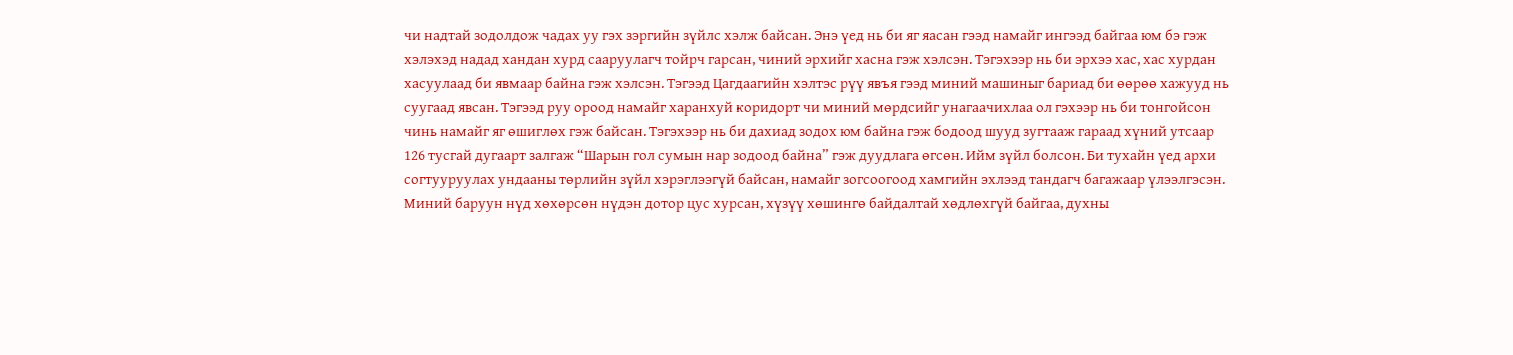чи надтай зодолдож чадах уу гэх зэргийн зүйлс хэлж байсан. Энэ үед нь би яг яасан гээд намайг ингээд байгаа юм бэ гэж хэлэхэд надад хандан хурд сааруулагч тойрч гарсан, чиний эрхийг хасна гэж хэлсэн. Тэгэхээр нь би эрхээ хас, хас хурдан хасуулаад би явмаар байна гэж хэлсэн. Тэгээд Цагдаагийн хэлтэс рүү явъя гээд миний машиныг бариад би өөрөө хажууд нь суугаад явсан. Тэгээд руу ороод намайг харанхуй коридорт чи миний мөрдсийг унагаачихлаа ол гэхээр нь би тонгойсон чинь намайг яг өшиглөх гэж байсан. Тэгэхээр нь би дахиад зодох юм байна гэж бодоод шууд зугтааж гараад хүний утсаар 126 тусгай дугаарт залгаж “Шарын гол сумын нар зодоод байна” гэж дуудлага өгсөн. Ийм зүйл болсон. Би тухайн үед архи согтууруулах ундааны төрлийн зүйл хэрэглээгүй байсан, намайг зогсоогоод хамгийн эхлээд тандагч багажаар үлээлгэсэн. Миний баруун нүд хөхөрсөн нүдэн дотор цус хурсан, хүзүү хөшингө байдалтай хөдлөхгүй байгаа, духны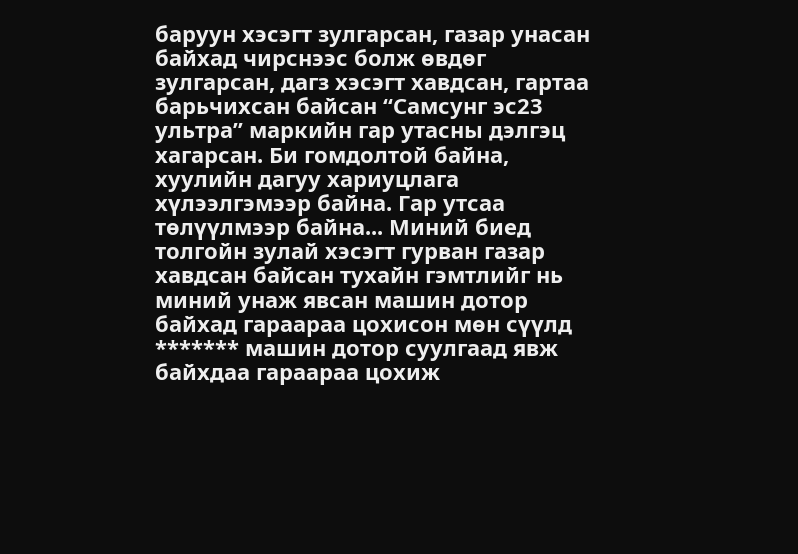баруун хэсэгт зулгарсан, газар унасан байхад чирснээс болж өвдөг зулгарсан, дагз хэсэгт хавдсан, гартаа барьчихсан байсан “Самсунг эс23 ультра” маркийн гар утасны дэлгэц хагарсан. Би гомдолтой байна, хуулийн дагуу хариуцлага хүлээлгэмээр байна. Гар утсаа төлүүлмээр байна... Миний биед толгойн зулай хэсэгт гурван газар хавдсан байсан тухайн гэмтлийг нь миний унаж явсан машин дотор байхад гараараа цохисон мөн сүүлд ******* машин дотор суулгаад явж байхдаа гараараа цохиж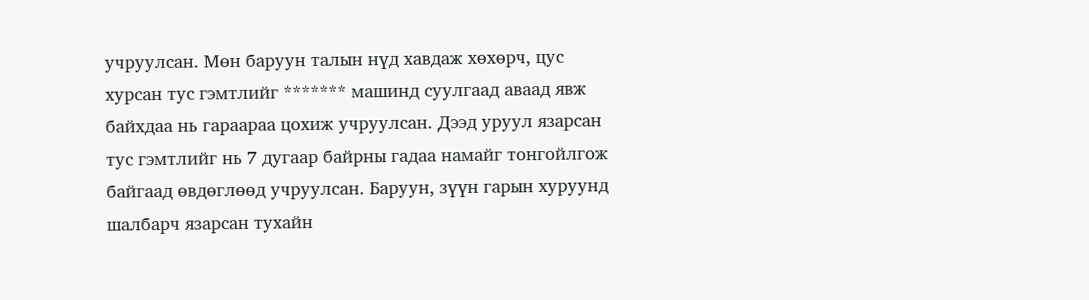учруулсан. Мөн баруун талын нүд хавдаж хөхөрч, цус хурсан тус гэмтлийг ******* машинд суулгаад аваад явж байхдаа нь гараараа цохиж учруулсан. Дээд уруул язарсан тус гэмтлийг нь 7 дугаар байрны гадаа намайг тонгойлгож байгаад өвдөглөөд учруулсан. Баруун, зүүн гарын хуруунд шалбарч язарсан тухайн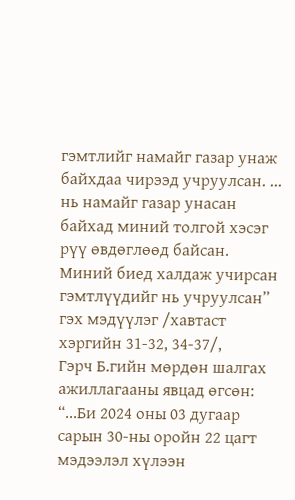гэмтлийг намайг газар унаж байхдаа чирээд учруулсан. ... нь намайг газар унасан байхад миний толгой хэсэг рүү өвдөглөөд байсан. Миний биед халдаж учирсан гэмтлүүдийг нь учруулсан” гэх мэдүүлэг /хавтаст хэргийн 31-32, 34-37/,
Гэрч Б.гийн мөрдөн шалгах ажиллагааны явцад өгсөн: “...Би 2024 оны 03 дугаар сарын 30-ны оройн 22 цагт мэдээлэл хүлээн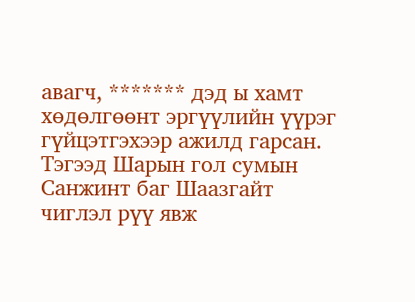авагч, ******* дэд ы хамт хөдөлгөөнт эргүүлийн үүрэг гүйцэтгэхээр ажилд гарсан. Тэгээд Шарын гол сумын Санжинт баг Шаазгайт чиглэл рүү явж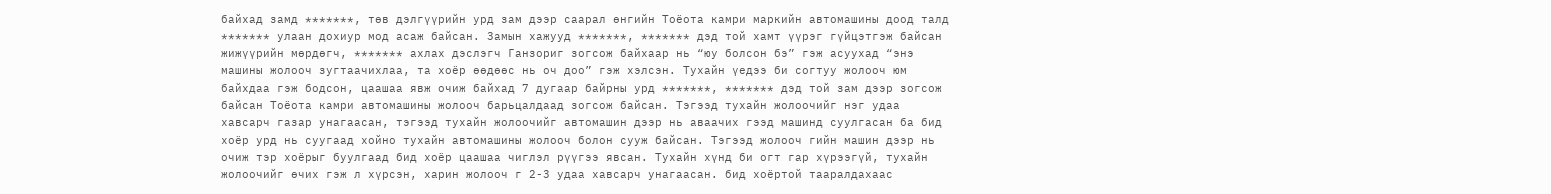байхад замд *******, төв дэлгүүрийн урд зам дээр саарал өнгийн Тоёота камри маркийн автомашины доод талд ******* улаан дохиур мод асаж байсан. Замын хажууд *******, ******* дэд той хамт үүрэг гүйцэтгэж байсан жижүүрийн мөрдөгч, ******* ахлах дэслэгч Ганзориг зогсож байхаар нь “юу болсон бэ” гэж асуухад “энэ машины жолооч зугтаачихлаа, та хоёр өөдөөс нь оч доо” гэж хэлсэн. Тухайн үедээ би согтуу жолооч юм байхдаа гэж бодсон, цаашаа явж очиж байхад 7 дугаар байрны урд *******, ******* дэд той зам дээр зогсож байсан Тоёота камри автомашины жолооч барьцалдаад зогсож байсан. Тэгээд тухайн жолоочийг нэг удаа хавсарч газар унагаасан, тэгээд тухайн жолоочийг автомашин дээр нь аваачих гээд машинд суулгасан ба бид хоёр урд нь суугаад хойно тухайн автомашины жолооч болон сууж байсан. Тэгээд жолооч гийн машин дээр нь очиж тэр хоёрыг буулгаад бид хоёр цаашаа чиглэл рүүгээ явсан. Тухайн хүнд би огт гар хүрээгүй, тухайн жолоочийг өчих гэж л хүрсэн, харин жолооч г 2-3 удаа хавсарч унагаасан. бид хоёртой тааралдахаас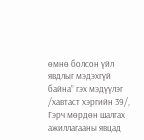өмнө болсон үйл явдлыг мэдэхгүй байна” гэх мэдүүлэг /хавтаст хэргийн 39/,
Гэрч мөрдөн шалгах ажиллагааны явцад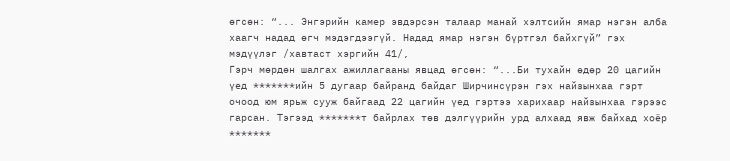өгсөн: “... Энгэрийн камер эвдэрсэн талаар манай хэлтсийн ямар нэгэн алба хаагч надад өгч мэдэгдээгүй. Надад ямар нэгэн бүртгэл байхгүй” гэх мэдүүлэг /хавтаст хэргийн 41/,
Гэрч мөрдөн шалгах ажиллагааны явцад өгсөн: “...Би тухайн өдөр 20 цагийн үед *******ийн 5 дугаар байранд байдаг Ширчинсүрэн гэх найзынхаа гэрт очоод юм ярьж сууж байгаад 22 цагийн үед гэртээ харихаар найзынхаа гэрээс гарсан. Тэгээд *******т байрлах төв дэлгүүрийн урд алхаад явж байхад хоёр *******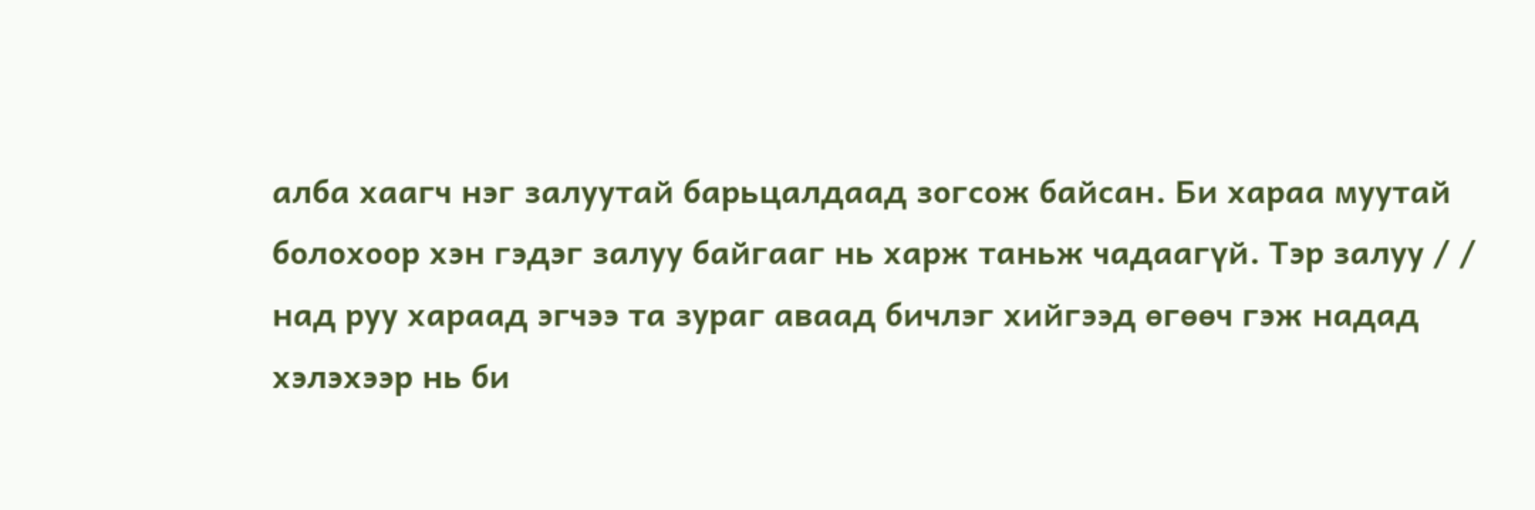алба хаагч нэг залуутай барьцалдаад зогсож байсан. Би хараа муутай болохоор хэн гэдэг залуу байгааг нь харж таньж чадаагүй. Тэр залуу / / над руу хараад эгчээ та зураг аваад бичлэг хийгээд өгөөч гэж надад хэлэхээр нь би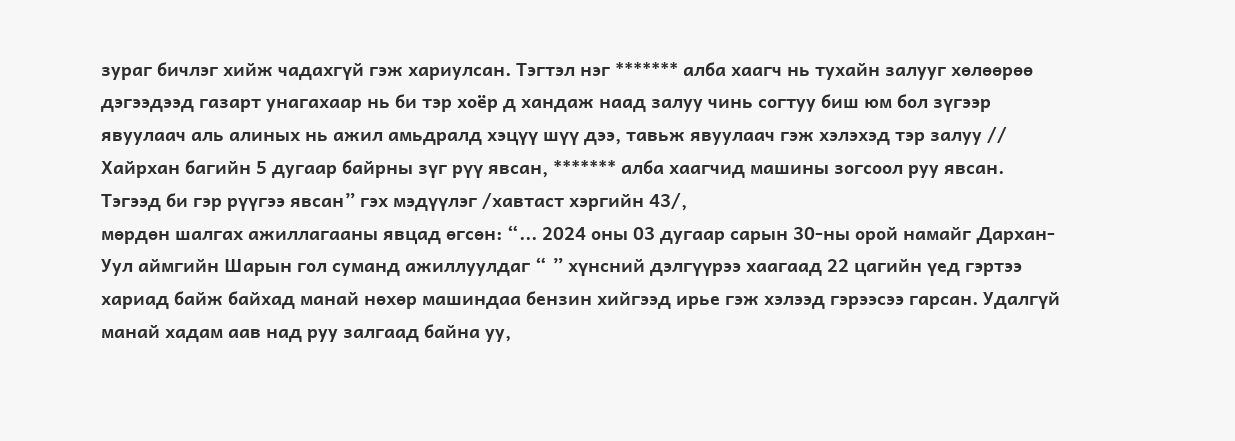зураг бичлэг хийж чадахгүй гэж хариулсан. Тэгтэл нэг ******* алба хаагч нь тухайн залууг хөлөөрөө дэгээдээд газарт унагахаар нь би тэр хоёр д хандаж наад залуу чинь согтуу биш юм бол зүгээр явуулаач аль алиных нь ажил амьдралд хэцүү шүү дээ, тавьж явуулаач гэж хэлэхэд тэр залуу // Хайрхан багийн 5 дугаар байрны зүг рүү явсан, ******* алба хаагчид машины зогсоол руу явсан. Тэгээд би гэр рүүгээ явсан” гэх мэдүүлэг /хавтаст хэргийн 43/,
мөрдөн шалгах ажиллагааны явцад өгсөн: “... 2024 оны 03 дугаар сарын 30-ны орой намайг Дархан-Уул аймгийн Шарын гол суманд ажиллуулдаг “ ” хүнсний дэлгүүрээ хаагаад 22 цагийн үед гэртээ хариад байж байхад манай нөхөр машиндаа бензин хийгээд ирье гэж хэлээд гэрээсээ гарсан. Удалгүй манай хадам аав над руу залгаад байна уу,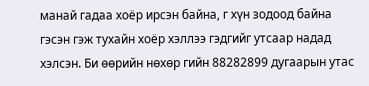манай гадаа хоёр ирсэн байна, г хүн зодоод байна гэсэн гэж тухайн хоёр хэллээ гэдгийг утсаар надад хэлсэн. Би өөрийн нөхөр гийн 88282899 дугаарын утас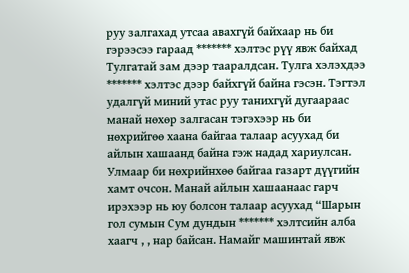руу залгахад утсаа авахгүй байхаар нь би гэрээсээ гараад ******* хэлтэс рүү явж байхад Тулгатай зам дээр тааралдсан. Тулга хэлэхдээ ******* хэлтэс дээр байхгүй байна гэсэн. Тэгтэл удалгүй миний утас руу танихгүй дугаараас манай нөхөр залгасан тэгэхээр нь би нөхрийгөө хаана байгаа талаар асуухад би айлын хашаанд байна гэж надад хариулсан. Улмаар би нөхрийнхөө байгаа газарт дүүгийн хамт очсон. Манай айлын хашаанаас гарч ирэхээр нь юу болсон талаар асуухад “Шарын гол сумын Сум дундын ******* хэлтсийн алба хаагч , , нар байсан. Намайг машинтай явж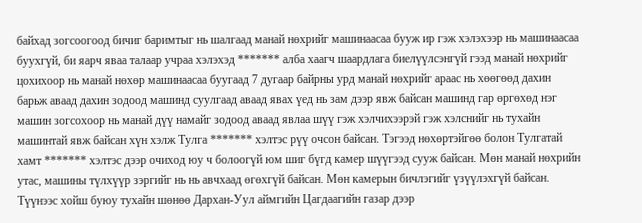байхад зогсоогоод бичиг баримтыг нь шалгаад манай нөхрийг машинаасаа бууж ир гэж хэлэхээр нь машинаасаа буухгүй, би яарч яваа талаар учраа хэлэхэд ******* алба хаагч шаардлага биелүүлсэнгүй гээд манай нөхрийг цохихоор нь манай нөхөр машинаасаа буугаад 7 дугаар байрны урд манай нөхрийг араас нь хөөгөөд дахин барьж аваад дахин зодоод машинд суулгаад аваад явах үед нь зам дээр явж байсан машинд гар өргөхөд нэг машин зогсохоор нь манай дүү намайг зодоод аваад явлаа шүү гэж хэлчихээрэй гэж хэлснийг нь тухайн машинтай явж байсан хүн хэлж Тулга ******* хэлтэс рүү очсон байсан. Тэгээд нөхөртэйгөө болон Тулгатай хамт ******* хэлтэс дээр очиход юу ч болоогүй юм шиг бүгд камер шүүгээд сууж байсан. Мөн манай нөхрийн утас, машины түлхүүр зэргийг нь нь авчхаад өгөхгүй байсан. Мөн камерын бичлэгийг үзүүлэхгүй байсан. Түүнээс хойш буюу тухайн шөнөө Дархан-Уул аймгийн Цагдаагийн газар дээр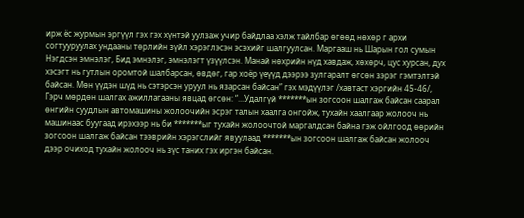ирж ёс журмын эргүүл гэх гэх хүнтэй уулзаж учир байдлаа хэлж тайлбар өгөөд нөхөр г архи согтууруулах ундааны төрлийн зүйл хэрэглэсэн эсэхийг шалгуулсан. Маргааш нь Шарын гол сумын Нэгдсэн эмнэлэг, Бид эмнэлэг, эмнэлэгт үзүүлсэн. Манай нөхрийн нүд хавдаж, хөхөрч, цус хурсан, дух хэсэгт нь гутлын оромтой шалбарсан, өвдөг, гар хоёр үеүүд дээрээ зулгаралт өгсөн зэрэг гэмтэлтэй байсан. Мөн үүдэн шүд нь сэтэрсэн уруул нь язарсан байсан” гэх мэдүүлэг /хавтаст хэргийн 45-46/,
Гэрч мөрдөн шалгах ажиллагааны явцад өгсөн: “...Удалгүй *******ын зогсоон шалгаж байсан саарал өнгийн суудлын автомашины жолоочийн эсрэг талын хаалга онгойж, тухайн хаалгаар жолооч нь машинаас буугаад ирэхээр нь би *******ыг тухайн жолоочтой маргалдсан байна гэж ойлгоод өөрийн зогсоон шалгаж байсан тээврийн хэрэгслийг явуулаад *******ын зогсоон шалгаж байсан жолооч дээр очиход тухайн жолооч нь зүс таних гэх иргэн байсан.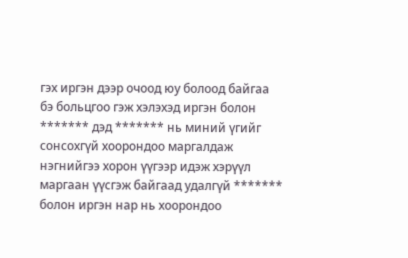гэх иргэн дээр очоод юу болоод байгаа бэ больцгоо гэж хэлэхэд иргэн болон ******* дэд ******* нь миний үгийг сонсохгүй хоорондоо маргалдаж нэгнийгээ хорон үүгээр идэж хэрүүл маргаан үүсгэж байгаад удалгүй ******* болон иргэн нар нь хоорондоо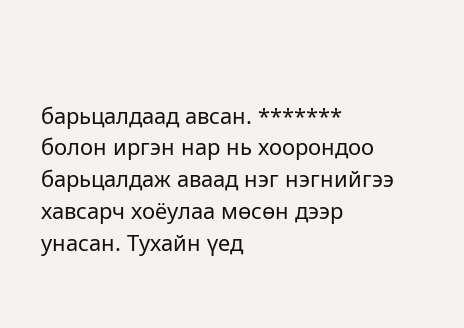барьцалдаад авсан. ******* болон иргэн нар нь хоорондоо барьцалдаж аваад нэг нэгнийгээ хавсарч хоёулаа мөсөн дээр унасан. Тухайн үед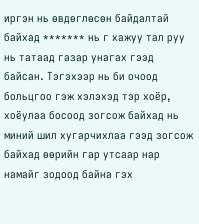иргэн нь өвдөглөсөн байдалтай байхад ******* нь г хажуу тал руу нь татаад газар унагах гээд байсан. Тэгэхээр нь би очоод больцгоо гэж хэлэхэд тэр хоёр, хоёулаа босоод зогсож байхад нь миний шил хугарчихлаа гээд зогсож байхад өөрийн гар утсаар нар намайг зодоод байна гэх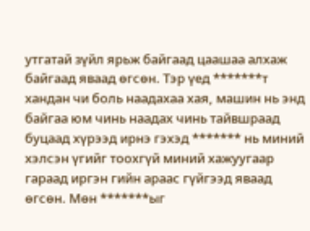утгатай зүйл ярьж байгаад цаашаа алхаж байгаад яваад өгсөн. Тэр үед *******т хандан чи боль наадахаа хая, машин нь энд байгаа юм чинь наадах чинь тайвшраад буцаад хүрээд ирнэ гэхэд ******* нь миний хэлсэн үгийг тоохгүй миний хажуугаар гараад иргэн гийн араас гүйгээд яваад өгсөн. Мөн *******ыг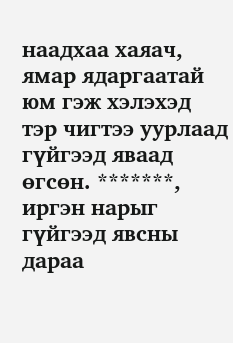наадхаа хаяач, ямар ядаргаатай юм гэж хэлэхэд тэр чигтээ уурлаад гүйгээд яваад өгсөн. *******, иргэн нарыг гүйгээд явсны дараа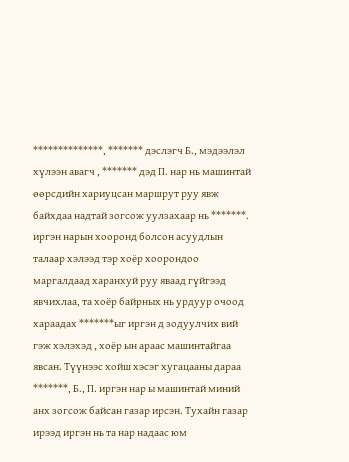**************, ******* дэслэгч Б., мэдээлэл хүлээн авагч , ******* дэд П. нар нь машинтай өөрсдийн хариуцсан маршрут руу явж байхдаа надтай зогсож уулзахаар нь *******. иргэн нарын хооронд болсон асуудлын талаар хэлээд тэр хоёр хоорондоо маргалдаад харанхуй руу яваад гүйгээд явчихлаа, та хоёр байрных нь урдуур очоод хараадах *******ыг иргэн д зодуулчих вий гэж хэлэхэд , хоёр ын араас машинтайгаа явсан. Түүнээс хойш хэсэг хугацааны дараа *******, Б., П. иргэн нар ы машинтай миний анх зогсож байсан газар ирсэн. Тухайн газар ирээд иргэн нь та нар надаас юм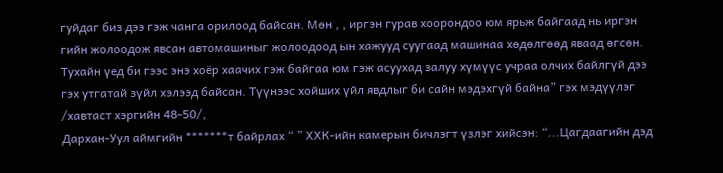гуйдаг биз дээ гэж чанга орилоод байсан. Мөн , , иргэн гурав хоорондоо юм ярьж байгаад нь иргэн гийн жолоодож явсан автомашиныг жолоодоод ын хажууд суугаад машинаа хөдөлгөөд яваад өгсөн. Тухайн үед би гээс энэ хоёр хаачих гэж байгаа юм гэж асуухад залуу хүмүүс учраа олчих байлгүй дээ гэх утгатай зүйл хэлээд байсан. Түүнээс хойших үйл явдлыг би сайн мэдэхгүй байна” гэх мэдүүлэг /хавтаст хэргийн 48-50/,
Дархан-Уул аймгийн *******т байрлах “ ” ХХК-ийн камерын бичлэгт үзлэг хийсэн: “...Цагдаагийн дэд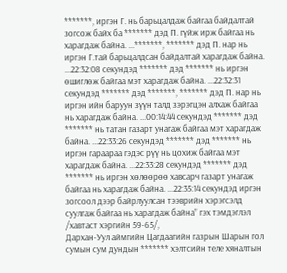*******, иргэн Г. нь барьцалдаж байгаа байдалтай зогсож байх ба ******* дэд П. гүйж ирж байгаа нь харагдаж байна. ...*******, ******* дэд П. нар нь иргэн Г.тай барьцалдсан байдалтай харагдаж байна. ...22:32:08 секундэд ******* дэд ******* нь иргэн өшиглөж байгаа мэт харагдаж байна. ...22:32:31 секундэд ******* дэд *******, ******* дэд П. нар нь иргэн ийн баруун зүүн талд зэрэгцэн алхаж байгаа нь харагдаж байна. ...00:14:44 секундэд ******* дэд ******* нь татан газарт унагаж байгаа мэт харагдаж байна. ...22:33:26 секундэд ******* дэд ******* нь иргэн гараараа гэдэс рүү нь цохиж байгаа мэт харагдаж байна. ...22:33:28 секундэд ******* дэд ******* нь иргэн хөлөөрөө хавсарч газарт унагаж байгаа нь харагдаж байна. ...22:35:14 секундэд иргэн зогсоол дээр байрлуулсан тээврийн хэрэгсэлд суулгаж байгаа нь харагдаж байна” гэх тэмдэглэл /хавтаст хэргийн 59-65/,
Дархан-Уул аймгийн Цагдаагийн газрын Шарын гол сумын сум дундын ******* хэлтсийн теле хяналтын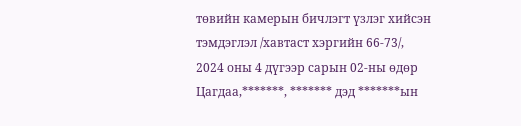төвийн камерын бичлэгт үзлэг хийсэн тэмдэглэл /хавтаст хэргийн 66-73/,
2024 оны 4 дүгээр сарын 02-ны өдөр Цагдаа,*******, ******* дэд *******ын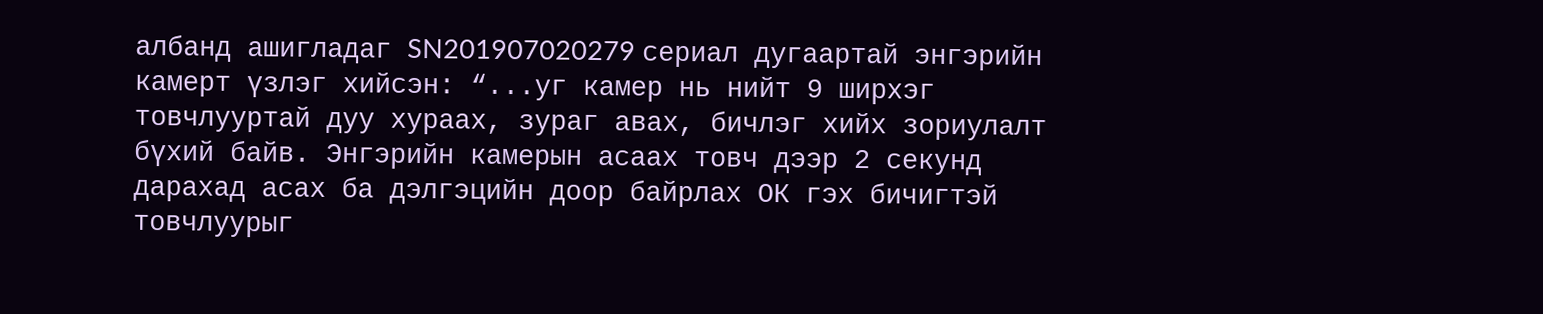албанд ашигладаг SN201907020279 сериал дугаартай энгэрийн камерт үзлэг хийсэн: “...уг камер нь нийт 9 ширхэг товчлууртай дуу хураах, зураг авах, бичлэг хийх зориулалт бүхий байв. Энгэрийн камерын асаах товч дээр 2 секунд дарахад асах ба дэлгэцийн доор байрлах ОК гэх бичигтэй товчлуурыг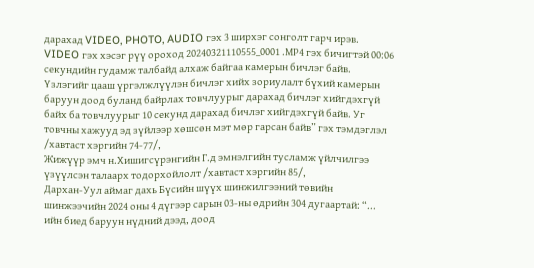дарахад VIDEO, PHOTO, AUDIO гэх 3 ширхэг сонголт гарч ирэв. VIDEO гэх хэсэг рүү ороход 20240321110555_0001 .МР4 гэх бичигтэй 00:06 секундийн гудамж талбайд алхаж байгаа камерын бичлэг байв. Үзлэгийг цааш үргэлжлүүлэн бичлэг хийх зориулалт бүхий камерын баруун доод буланд байрлах товчлуурыг дарахад бичлэг хийгдэхгүй байх ба товчлуурыг 10 секунд дарахад бичлэг хийгдэхгүй байв. Уг товчны хажууд эд зүйлээр хөшсөн мэт мөр гарсан байв” гэх тэмдэглэл /хавтаст хэргийн 74-77/,
Жижүүр эмч н.Хишигсүрэнгийн Г.д эмнэлгийн тусламж үйлчилгээ үзүүлсэн талаарх тодорхойлолт /хавтаст хэргийн 85/,
Дархан-Уул аймаг дахь Бүсийн шүүх шинжилгээний төвийн шинжээчийн 2024 оны 4 дүгээр сарын 03-ны өдрийн 304 дугаартай: “... ийн биед баруун нүдний дээд, доод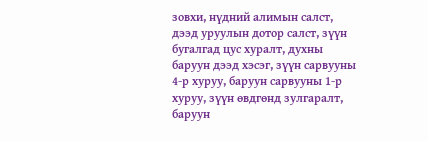зовхи, нүдний алимын салст, дээд уруулын дотор салст, зүүн бугалгад цус хуралт, духны баруун дээд хэсэг, зүүн сарвууны 4-р хуруу, баруун сарвууны 1-р хуруу, зүүн өвдгөнд зулгаралт, баруун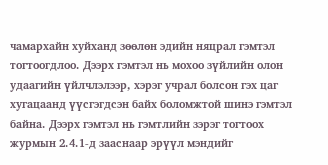чамархайн хуйханд зөөлөн эдийн няцрал гэмтэл тогтоогдлоо. Дээрх гэмтэл нь мохоо зүйлийн олон удаагийн үйлчлэлээр, хэрэг учрал болсон гэх цаг хугацаанд үүсгэгдсэн байх боломжтой шинэ гэмтэл байна. Дээрх гэмтэл нь гэмтлийн зэрэг тогтоох журмын 2.4.1-д зааснаар эрүүл мэндийг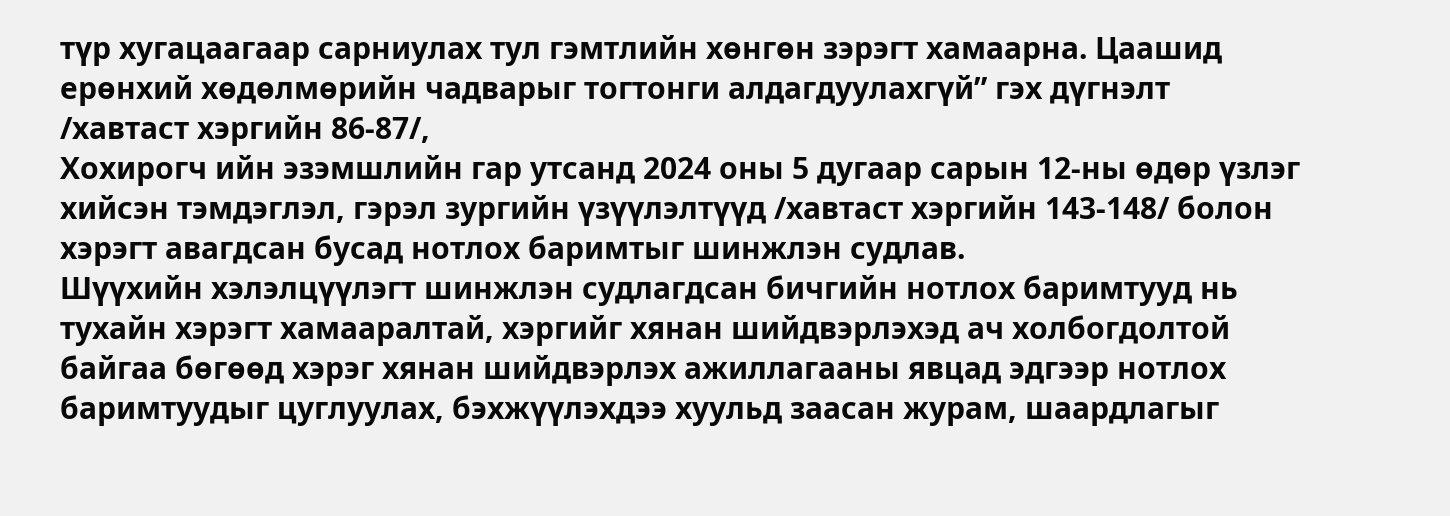түр хугацаагаар сарниулах тул гэмтлийн хөнгөн зэрэгт хамаарна. Цаашид ерөнхий хөдөлмөрийн чадварыг тогтонги алдагдуулахгүй” гэх дүгнэлт /хавтаст хэргийн 86-87/,
Хохирогч ийн эзэмшлийн гар утсанд 2024 оны 5 дугаар сарын 12-ны өдөр үзлэг хийсэн тэмдэглэл, гэрэл зургийн үзүүлэлтүүд /хавтаст хэргийн 143-148/ болон хэрэгт авагдсан бусад нотлох баримтыг шинжлэн судлав.
Шүүхийн хэлэлцүүлэгт шинжлэн судлагдсан бичгийн нотлох баримтууд нь тухайн хэрэгт хамааралтай, хэргийг хянан шийдвэрлэхэд ач холбогдолтой байгаа бөгөөд хэрэг хянан шийдвэрлэх ажиллагааны явцад эдгээр нотлох баримтуудыг цуглуулах, бэхжүүлэхдээ хуульд заасан журам, шаардлагыг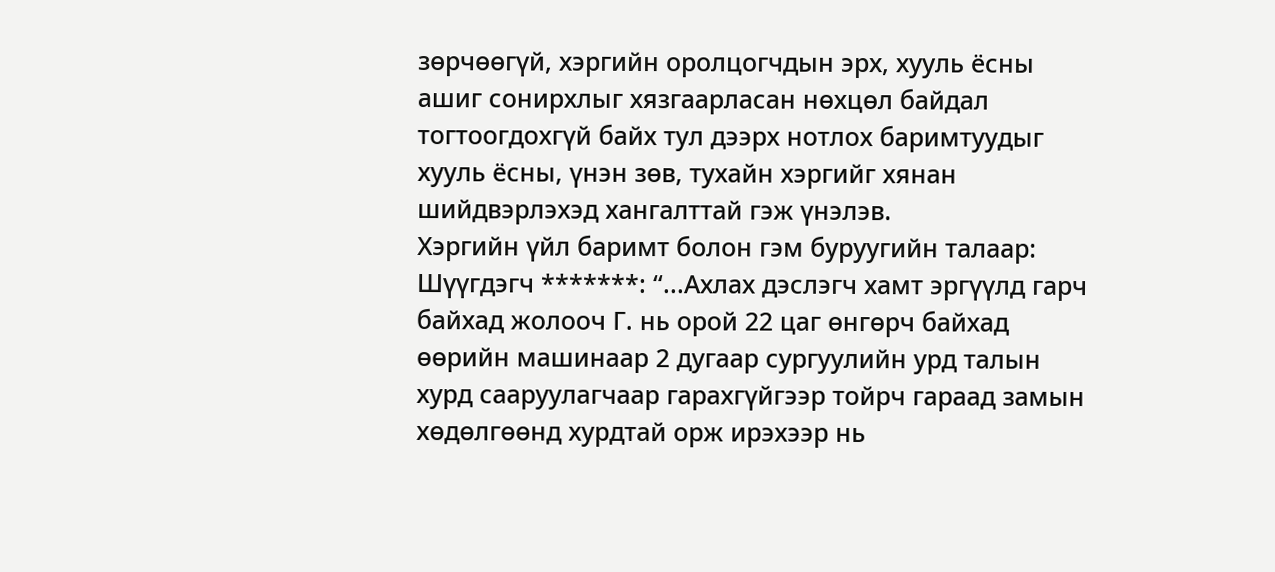зөрчөөгүй, хэргийн оролцогчдын эрх, хууль ёсны ашиг сонирхлыг хязгаарласан нөхцөл байдал тогтоогдохгүй байх тул дээрх нотлох баримтуудыг хууль ёсны, үнэн зөв, тухайн хэргийг хянан шийдвэрлэхэд хангалттай гэж үнэлэв.
Хэргийн үйл баримт болон гэм буруугийн талаар:
Шүүгдэгч *******: “...Ахлах дэслэгч хамт эргүүлд гарч байхад жолооч Г. нь орой 22 цаг өнгөрч байхад өөрийн машинаар 2 дугаар сургуулийн урд талын хурд сааруулагчаар гарахгүйгээр тойрч гараад замын хөдөлгөөнд хурдтай орж ирэхээр нь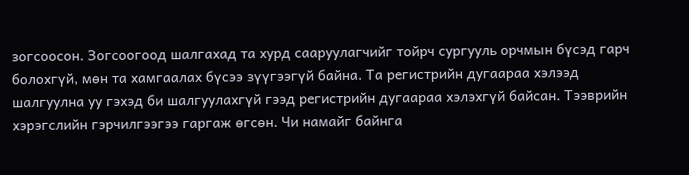зогсоосон. Зогсоогоод шалгахад та хурд сааруулагчийг тойрч сургууль орчмын бүсэд гарч болохгүй, мөн та хамгаалах бүсээ зүүгээгүй байна. Та регистрийн дугаараа хэлээд шалгуулна уу гэхэд би шалгуулахгүй гээд регистрийн дугаараа хэлэхгүй байсан. Тээврийн хэрэгслийн гэрчилгээгээ гаргаж өгсөн. Чи намайг байнга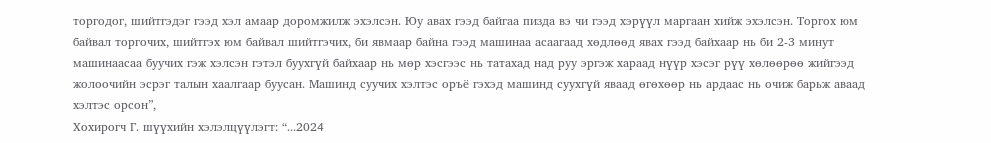торгодог, шийтгэдэг гээд хэл амаар доромжилж эхэлсэн. Юу авах гээд байгаа пизда вэ чи гээд хэрүүл маргаан хийж эхэлсэн. Торгох юм байвал торгочих, шийтгэх юм байвал шийтгэчих, би явмаар байна гээд машинаа асаагаад хөдлөөд явах гээд байхаар нь би 2-3 минут машинаасаа буучих гэж хэлсэн гэтэл буухгүй байхаар нь мөр хэсгээс нь татахад над руу эргэж хараад нүүр хэсэг рүү хөлөөрөө жийгээд жолоочийн эсрэг талын хаалгаар буусан. Машинд суучих хэлтэс оръё гэхэд машинд суухгүй яваад өгөхөөр нь ардаас нь очиж барьж аваад хэлтэс орсон”,
Хохирогч Г. шүүхийн хэлэлцүүлэгт: “...2024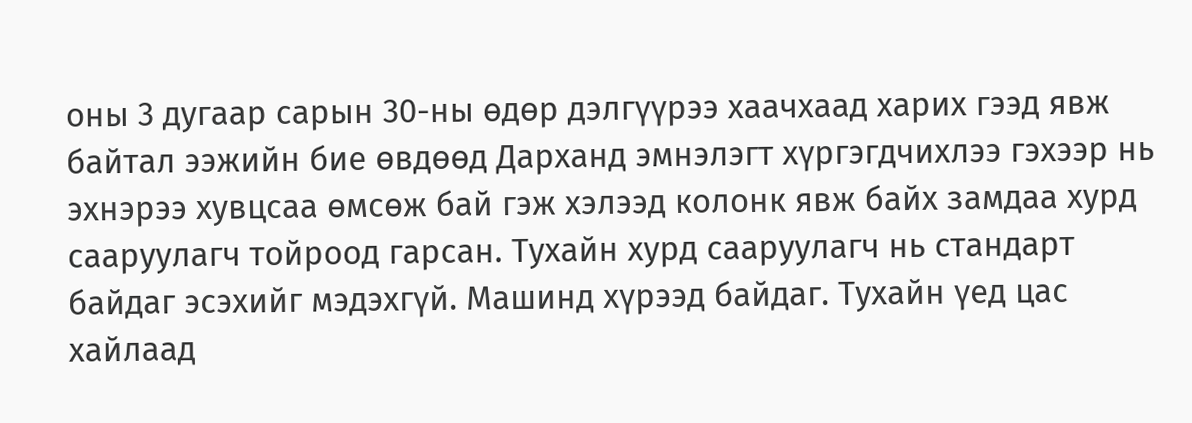оны 3 дугаар сарын 30-ны өдөр дэлгүүрээ хаачхаад харих гээд явж байтал ээжийн бие өвдөөд Дарханд эмнэлэгт хүргэгдчихлээ гэхээр нь эхнэрээ хувцсаа өмсөж бай гэж хэлээд колонк явж байх замдаа хурд сааруулагч тойроод гарсан. Тухайн хурд сааруулагч нь стандарт байдаг эсэхийг мэдэхгүй. Машинд хүрээд байдаг. Тухайн үед цас хайлаад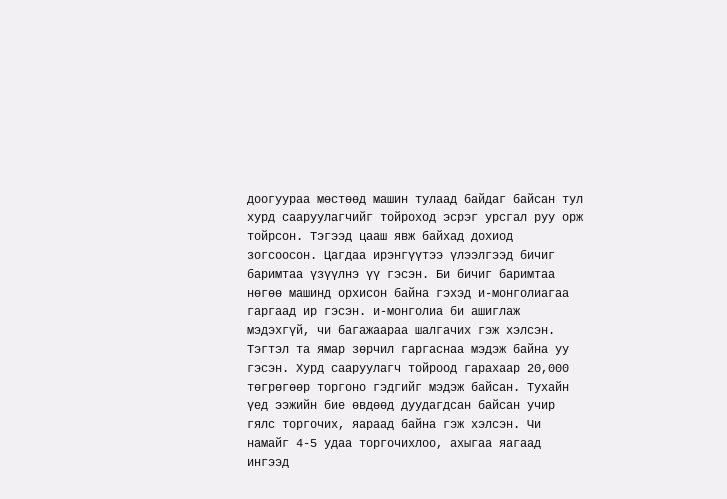доогуураа мөстөөд машин тулаад байдаг байсан тул хурд сааруулагчийг тойроход эсрэг урсгал руу орж тойрсон. Тэгээд цааш явж байхад дохиод зогсоосон. Цагдаа ирэнгүүтээ үлээлгээд бичиг баримтаа үзүүлнэ үү гэсэн. Би бичиг баримтаа нөгөө машинд орхисон байна гэхэд и-монголиагаа гаргаад ир гэсэн. и-монголиа би ашиглаж мэдэхгүй, чи багажаараа шалгачих гэж хэлсэн. Тэгтэл та ямар зөрчил гаргаснаа мэдэж байна уу гэсэн. Хурд сааруулагч тойроод гарахаар 20,000 төгрөгөөр торгоно гэдгийг мэдэж байсан. Тухайн үед ээжийн бие өвдөөд дуудагдсан байсан учир гялс торгочих, яараад байна гэж хэлсэн. Чи намайг 4-5 удаа торгочихлоо, ахыгаа яагаад ингээд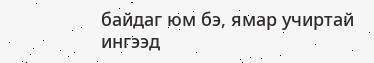байдаг юм бэ, ямар учиртай ингээд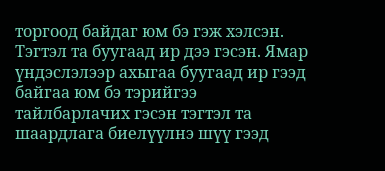торгоод байдаг юм бэ гэж хэлсэн. Тэгтэл та буугаад ир дээ гэсэн. Ямар үндэслэлээр ахыгаа буугаад ир гээд байгаа юм бэ тэрийгээ тайлбарлачих гэсэн тэгтэл та шаардлага биелүүлнэ шүү гээд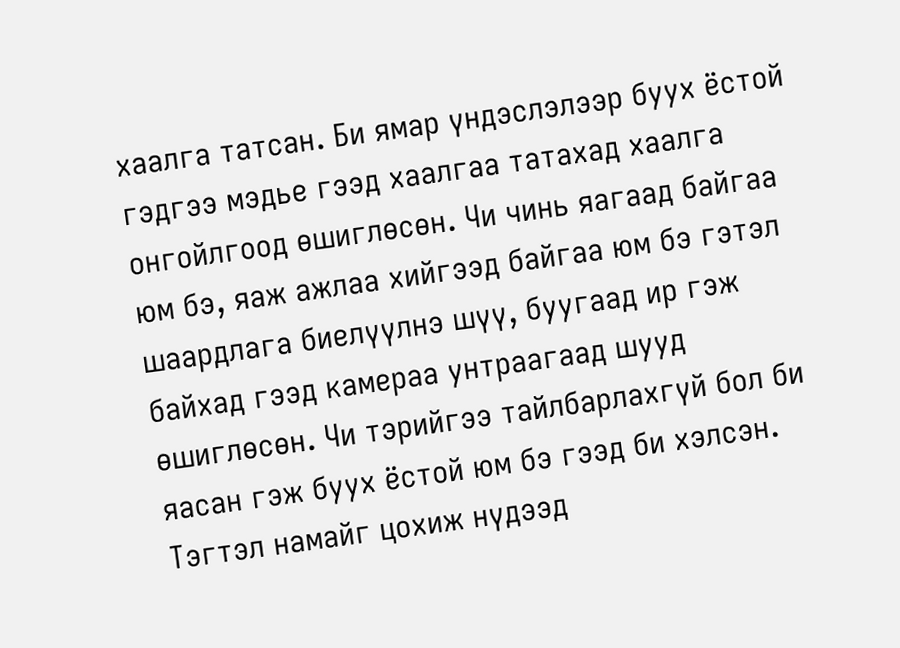хаалга татсан. Би ямар үндэслэлээр буух ёстой гэдгээ мэдье гээд хаалгаа татахад хаалга онгойлгоод өшиглөсөн. Чи чинь яагаад байгаа юм бэ, яаж ажлаа хийгээд байгаа юм бэ гэтэл шаардлага биелүүлнэ шүү, буугаад ир гэж байхад гээд камераа унтраагаад шууд өшиглөсөн. Чи тэрийгээ тайлбарлахгүй бол би яасан гэж буух ёстой юм бэ гээд би хэлсэн. Тэгтэл намайг цохиж нүдээд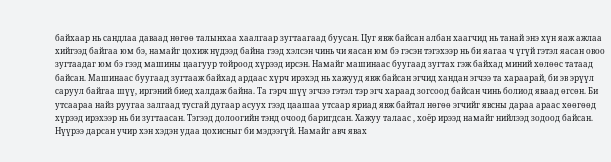байхаар нь сандлаа даваад нөгөө талынхаа хаалгаар зугтаагаад буусан. Цуг явж байсан албан хаагчид нь танай энэ хүн яаж ажлаа хийгээд байгаа юм бэ, намайг цохиж нүдээд байна гээд хэлсэн чинь чи яасан юм бэ гэсэн тэгэхээр нь би яагаа ч үгүй гэтэл яасан овоо зугтаадаг юм бэ гээд машины цаагуур тойроод хүрээд ирсэн. Намайг машинаас буугаад зугтах гэж байхад миний хөлөөс татаад байсан. Машинаас буугаад зугтааж байхад ардаас хүрч ирэхэд нь хажууд явж байсан эгчид хандан эгчээ та хараарай, би эв эрүүл саруул байгаа шүү, иргэний биед халдаж байна. Та гэрч шүү эгчээ гэтэл тэр эгч хараад зогсоод байсан чинь болиод яваад өгсөн. Би утсаараа найз руугаа залгаад тусгай дугаар асуух гээд цаашаа утсаар яриад явж байтал нөгөө эгчийг явсны дараа араас хөөгөөд хүрээд ирэхээр нь би зугтаасан. Тэгээд долоогийн тэнд очоод баригдсан. Хажуу талаас , хоёр ирээд намайг нийлээд зодоод байсан. Нүүрээ дарсан учир хэн хэдэн удаа цохисныг би мэдээгүй. Намайг авч явах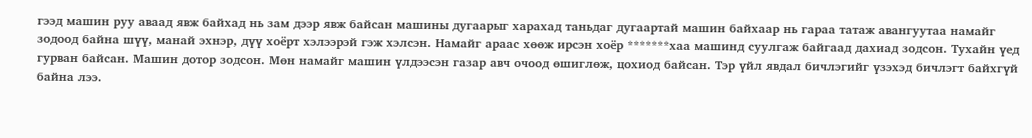гээд машин руу аваад явж байхад нь зам дээр явж байсан машины дугаарыг харахад таньдаг дугаартай машин байхаар нь гараа татаж авангуутаа намайг зодоод байна шүү, манай эхнэр, дүү хоёрт хэлээрэй гэж хэлсэн. Намайг араас хөөж ирсэн хоёр *******хаа машинд суулгаж байгаад дахиад зодсон. Тухайн үед гурван байсан. Машин дотор зодсон. Мөн намайг машин үлдээсэн газар авч очоод өшиглөж, цохиод байсан. Тэр үйл явдал бичлэгийг үзэхэд бичлэгт байхгүй байна лээ.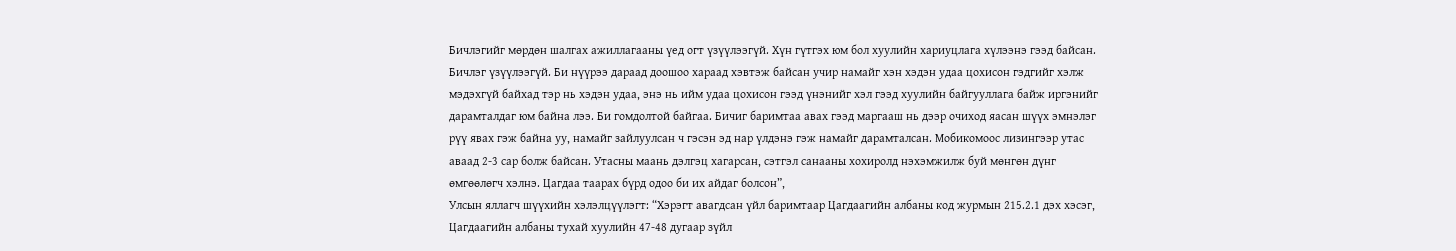Бичлэгийг мөрдөн шалгах ажиллагааны үед огт үзүүлээгүй. Хүн гүтгэх юм бол хуулийн хариуцлага хүлээнэ гээд байсан. Бичлэг үзүүлээгүй. Би нүүрээ дараад доошоо хараад хэвтэж байсан учир намайг хэн хэдэн удаа цохисон гэдгийг хэлж мэдэхгүй байхад тэр нь хэдэн удаа, энэ нь ийм удаа цохисон гээд үнэнийг хэл гээд хуулийн байгууллага байж иргэнийг дарамталдаг юм байна лээ. Би гомдолтой байгаа. Бичиг баримтаа авах гээд маргааш нь дээр очиход яасан шүүх эмнэлэг рүү явах гэж байна уу, намайг зайлуулсан ч гэсэн эд нар үлдэнэ гэж намайг дарамталсан. Мобикомоос лизингээр утас аваад 2-3 сар болж байсан. Утасны маань дэлгэц хагарсан, сэтгэл санааны хохиролд нэхэмжилж буй мөнгөн дүнг өмгөөлөгч хэлнэ. Цагдаа таарах бүрд одоо би их айдаг болсон”,
Улсын яллагч шүүхийн хэлэлцүүлэгт: “Хэрэгт авагдсан үйл баримтаар Цагдаагийн албаны код журмын 215.2.1 дэх хэсэг, Цагдаагийн албаны тухай хуулийн 47-48 дугаар зүйл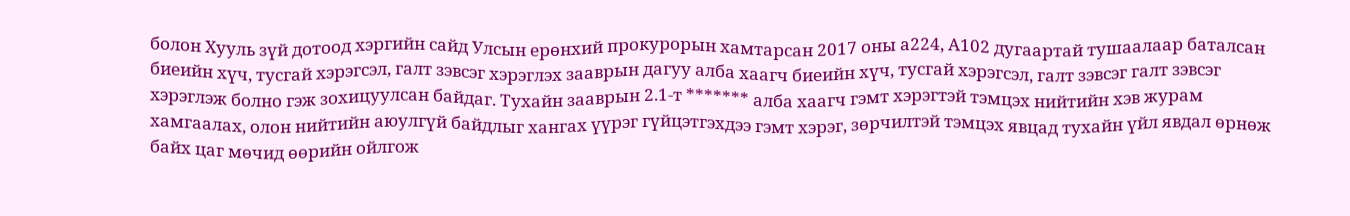болон Хууль зүй дотоод хэргийн сайд Улсын ерөнхий прокурорын хамтарсан 2017 оны а224, А102 дугаартай тушаалаар баталсан биеийн хүч, тусгай хэрэгсэл, галт зэвсэг хэрэглэх зааврын дагуу алба хаагч биеийн хүч, тусгай хэрэгсэл, галт зэвсэг галт зэвсэг хэрэглэж болно гэж зохицуулсан байдаг. Тухайн зааврын 2.1-т ******* алба хаагч гэмт хэрэгтэй тэмцэх нийтийн хэв журам хамгаалах, олон нийтийн аюулгүй байдлыг хангах үүрэг гүйцэтгэхдээ гэмт хэрэг, зөрчилтэй тэмцэх явцад тухайн үйл явдал өрнөж байх цаг мөчид өөрийн ойлгож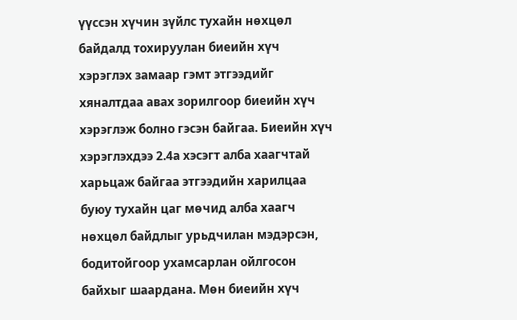үүссэн хүчин зүйлс тухайн нөхцөл байдалд тохируулан биеийн хүч хэрэглэх замаар гэмт этгээдийг хяналтдаа авах зорилгоор биеийн хүч хэрэглэж болно гэсэн байгаа. Биеийн хүч хэрэглэхдээ 2.4а хэсэгт алба хаагчтай харьцаж байгаа этгээдийн харилцаа буюу тухайн цаг мөчид алба хаагч нөхцөл байдлыг урьдчилан мэдэрсэн, бодитойгоор ухамсарлан ойлгосон байхыг шаардана. Мөн биеийн хүч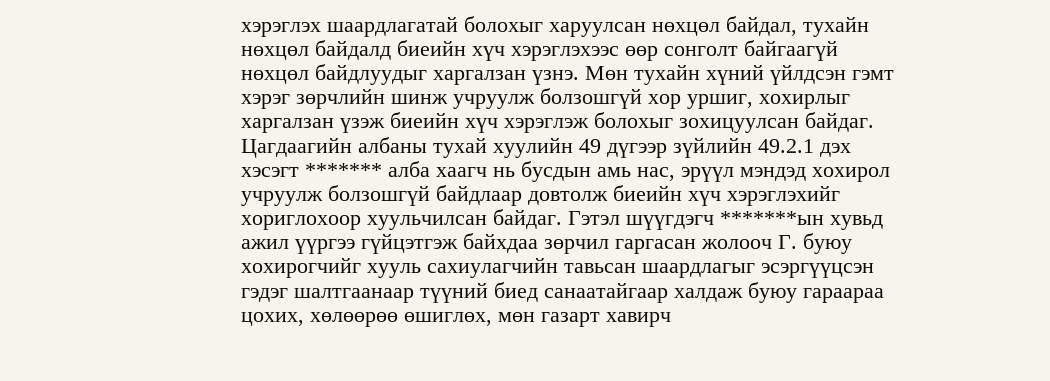хэрэглэх шаардлагатай болохыг харуулсан нөхцөл байдал, тухайн нөхцөл байдалд биеийн хүч хэрэглэхээс өөр сонголт байгаагүй нөхцөл байдлуудыг харгалзан үзнэ. Мөн тухайн хүний үйлдсэн гэмт хэрэг зөрчлийн шинж учруулж болзошгүй хор уршиг, хохирлыг харгалзан үзэж биеийн хүч хэрэглэж болохыг зохицуулсан байдаг. Цагдаагийн албаны тухай хуулийн 49 дүгээр зүйлийн 49.2.1 дэх хэсэгт ******* алба хаагч нь бусдын амь нас, эрүүл мэндэд хохирол учруулж болзошгүй байдлаар довтолж биеийн хүч хэрэглэхийг хориглохоор хуульчилсан байдаг. Гэтэл шүүгдэгч *******ын хувьд ажил үүргээ гүйцэтгэж байхдаа зөрчил гаргасан жолооч Г. буюу хохирогчийг хууль сахиулагчийн тавьсан шаардлагыг эсэргүүцсэн гэдэг шалтгаанаар түүний биед санаатайгаар халдаж буюу гараараа цохих, хөлөөрөө өшиглөх, мөн газарт хавирч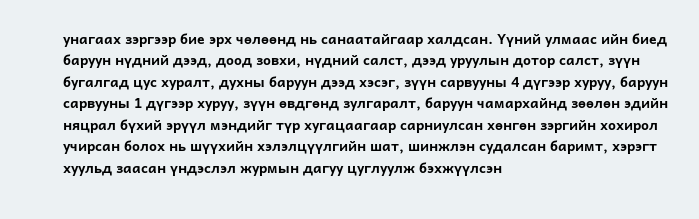унагаах зэргээр бие эрх чөлөөнд нь санаатайгаар халдсан. Үүний улмаас ийн биед баруун нүдний дээд, доод зовхи, нүдний салст, дээд уруулын дотор салст, зүүн бугалгад цус хуралт, духны баруун дээд хэсэг, зүүн сарвууны 4 дүгээр хуруу, баруун сарвууны 1 дүгээр хуруу, зүүн өвдгөнд зулгаралт, баруун чамархайнд зөөлөн эдийн няцрал бүхий эрүүл мэндийг түр хугацаагаар сарниулсан хөнгөн зэргийн хохирол учирсан болох нь шүүхийн хэлэлцүүлгийн шат, шинжлэн судалсан баримт, хэрэгт хуульд заасан үндэслэл журмын дагуу цуглуулж бэхжүүлсэн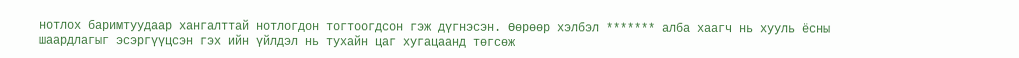нотлох баримтуудаар хангалттай нотлогдон тогтоогдсон гэж дүгнэсэн. Өөрөөр хэлбэл ******* алба хаагч нь хууль ёсны шаардлагыг эсэргүүцсэн гэх ийн үйлдэл нь тухайн цаг хугацаанд төгсөж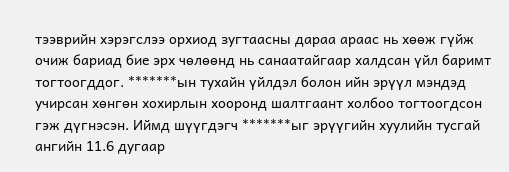тээврийн хэрэгслээ орхиод зугтаасны дараа араас нь хөөж гүйж очиж бариад бие эрх чөлөөнд нь санаатайгаар халдсан үйл баримт тогтоогддог. *******ын тухайн үйлдэл болон ийн эрүүл мэндэд учирсан хөнгөн хохирлын хооронд шалтгаант холбоо тогтоогдсон гэж дүгнэсэн. Иймд шүүгдэгч *******ыг эрүүгийн хуулийн тусгай ангийн 11.6 дугаар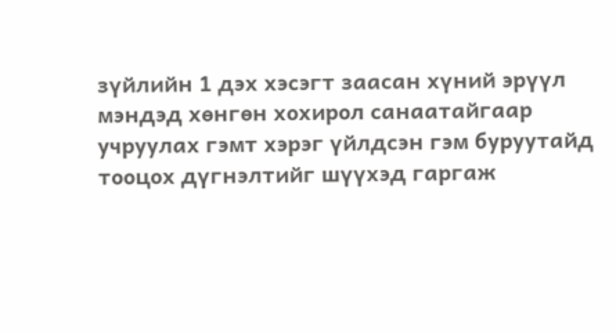зүйлийн 1 дэх хэсэгт заасан хүний эрүүл мэндэд хөнгөн хохирол санаатайгаар учруулах гэмт хэрэг үйлдсэн гэм буруутайд тооцох дүгнэлтийг шүүхэд гаргаж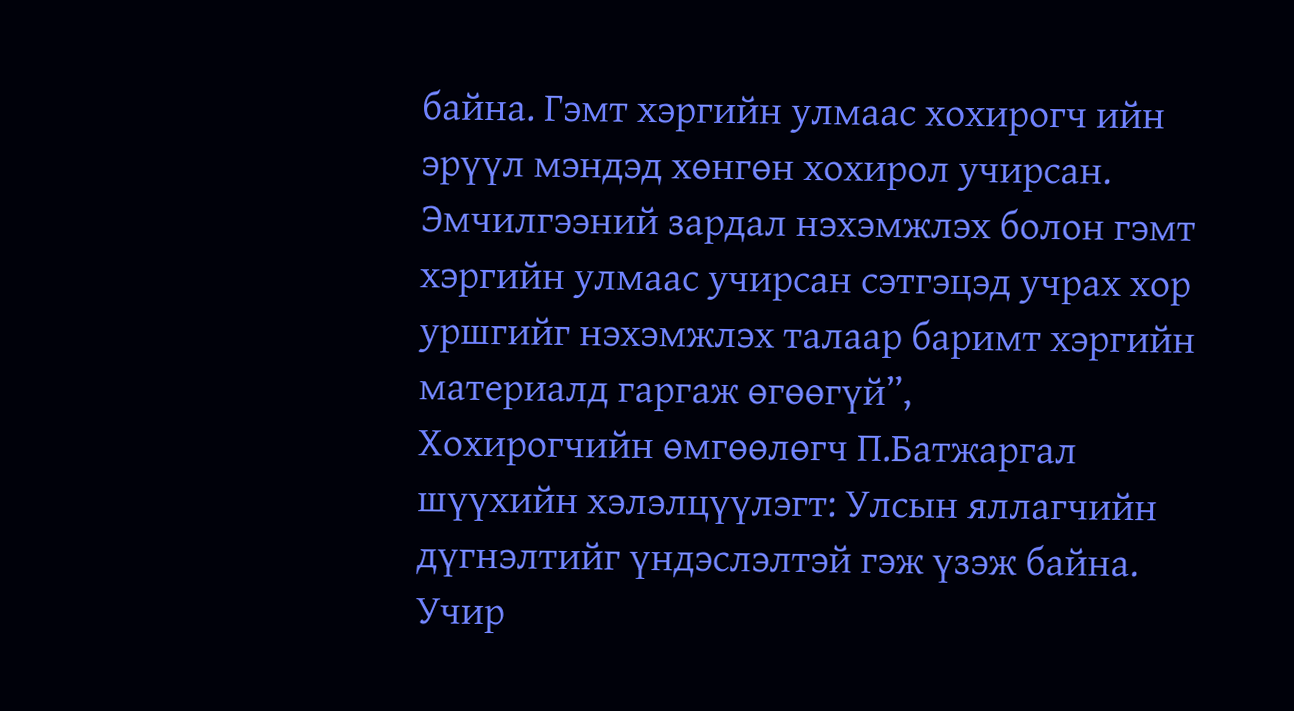байна. Гэмт хэргийн улмаас хохирогч ийн эрүүл мэндэд хөнгөн хохирол учирсан. Эмчилгээний зардал нэхэмжлэх болон гэмт хэргийн улмаас учирсан сэтгэцэд учрах хор уршгийг нэхэмжлэх талаар баримт хэргийн материалд гаргаж өгөөгүй”,
Хохирогчийн өмгөөлөгч П.Батжаргал шүүхийн хэлэлцүүлэгт: Улсын яллагчийн дүгнэлтийг үндэслэлтэй гэж үзэж байна. Учир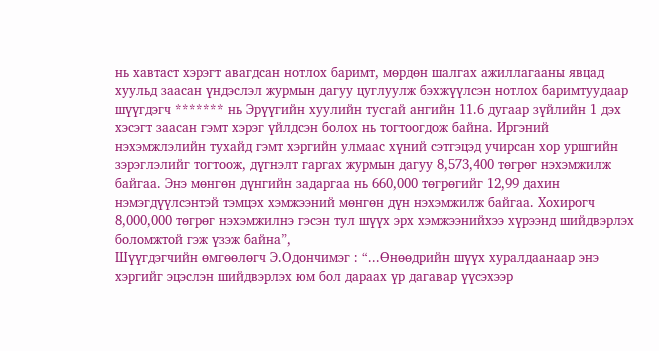нь хавтаст хэрэгт авагдсан нотлох баримт, мөрдөн шалгах ажиллагааны явцад хуульд заасан үндэслэл журмын дагуу цуглуулж бэхжүүлсэн нотлох баримтуудаар шүүгдэгч ******* нь Эрүүгийн хуулийн тусгай ангийн 11.6 дугаар зүйлийн 1 дэх хэсэгт заасан гэмт хэрэг үйлдсэн болох нь тогтоогдож байна. Иргэний нэхэмжлэлийн тухайд гэмт хэргийн улмаас хүний сэтгэцэд учирсан хор уршгийн зэрэглэлийг тогтоож, дүгнэлт гаргах журмын дагуу 8,573,400 төгрөг нэхэмжилж байгаа. Энэ мөнгөн дүнгийн задаргаа нь 660,000 төгрөгийг 12,99 дахин нэмэгдүүлсэнтэй тэмцэх хэмжээний мөнгөн дүн нэхэмжилж байгаа. Хохирогч 8,000,000 төгрөг нэхэмжилнэ гэсэн тул шүүх эрх хэмжээнийхээ хүрээнд шийдвэрлэх боломжтой гэж үзэж байна”,
Шүүгдэгчийн өмгөөлөгч Э.Одончимэг : “...Өнөөдрийн шүүх хуралдаанаар энэ хэргийг эцэслэн шийдвэрлэх юм бол дараах үр дагавар үүсэхээр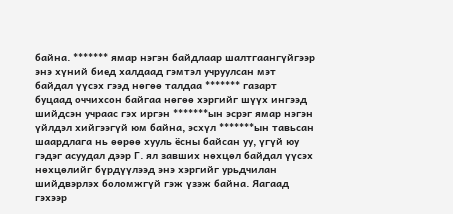байна. ******* ямар нэгэн байдлаар шалтгаангүйгээр энэ хүний биед халдаад гэмтэл учруулсан мэт байдал үүсэх гээд нөгөө талдаа ******* газарт буцаад оччихсон байгаа нөгөө хэргийг шүүх ингээд шийдсэн учраас гэх иргэн *******ын эсрэг ямар нэгэн үйлдэл хийгээгүй юм байна, эсхүл *******ын тавьсан шаардлага нь өөрөө хууль ёсны байсан уу, үгүй юу гэдэг асуудал дээр Г. ял завших нөхцөл байдал үүсэх нөхцөлийг бүрдүүлээд энэ хэргийг урьдчилан шийдвэрлэх боломжгүй гэж үзэж байна. Яагаад гэхээр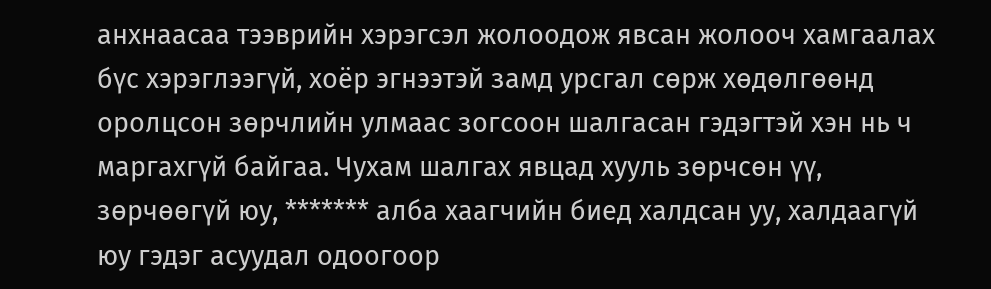анхнаасаа тээврийн хэрэгсэл жолоодож явсан жолооч хамгаалах бүс хэрэглээгүй, хоёр эгнээтэй замд урсгал сөрж хөдөлгөөнд оролцсон зөрчлийн улмаас зогсоон шалгасан гэдэгтэй хэн нь ч маргахгүй байгаа. Чухам шалгах явцад хууль зөрчсөн үү, зөрчөөгүй юу, ******* алба хаагчийн биед халдсан уу, халдаагүй юу гэдэг асуудал одоогоор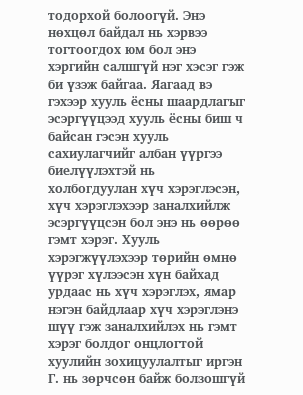тодорхой болоогүй. Энэ нөхцөл байдал нь хэрвээ тогтоогдох юм бол энэ хэргийн салшгүй нэг хэсэг гэж би үзэж байгаа. Яагаад вэ гэхээр хууль ёсны шаардлагыг эсэргүүцээд хууль ёсны биш ч байсан гэсэн хууль сахиулагчийг албан үүргээ биелүүлэхтэй нь холбогдуулан хүч хэрэглэсэн, хүч хэрэглэхээр заналхийлж эсэргүүцсэн бол энэ нь өөрөө гэмт хэрэг. Хууль хэрэгжүүлэхээр төрийн өмнө үүрэг хүлээсэн хүн байхад урдаас нь хүч хэрэглэх, ямар нэгэн байдлаар хүч хэрэглэнэ шүү гэж заналхийлэх нь гэмт хэрэг болдог онцлогтой хуулийн зохицуулалтыг иргэн Г. нь зөрчсөн байж болзошгүй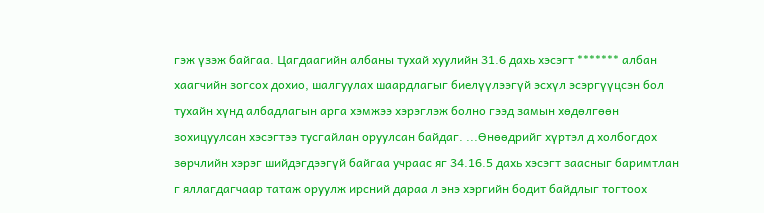гэж үзэж байгаа. Цагдаагийн албаны тухай хуулийн 31.6 дахь хэсэгт ******* албан хаагчийн зогсох дохио, шалгуулах шаардлагыг биелүүлээгүй эсхүл эсэргүүцсэн бол тухайн хүнд албадлагын арга хэмжээ хэрэглэж болно гээд замын хөдөлгөөн зохицуулсан хэсэгтээ тусгайлан оруулсан байдаг. ...Өнөөдрийг хүртэл д холбогдох зөрчлийн хэрэг шийдэгдээгүй байгаа учраас яг 34.16.5 дахь хэсэгт заасныг баримтлан г яллагдагчаар татаж оруулж ирсний дараа л энэ хэргийн бодит байдлыг тогтоох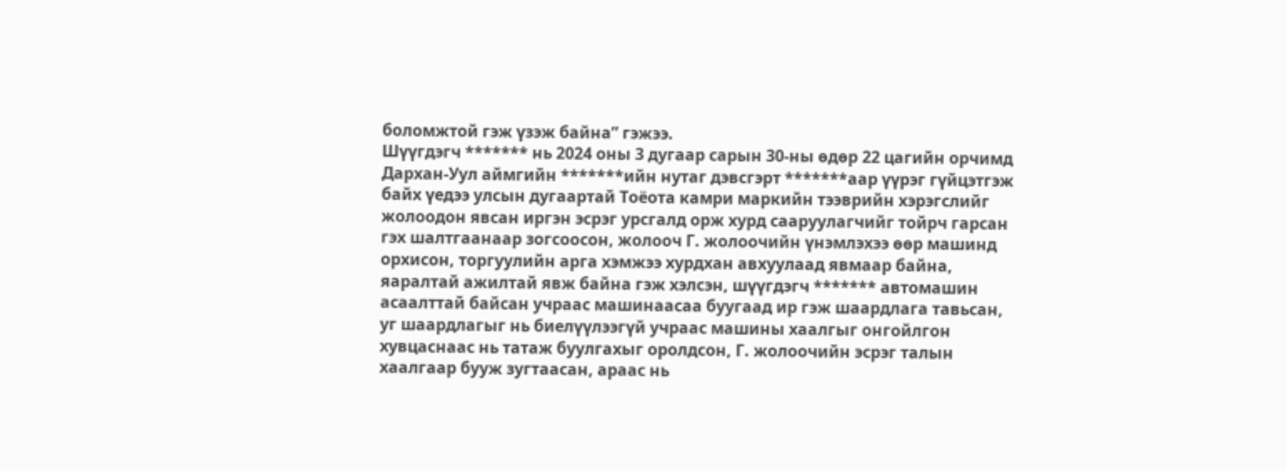боломжтой гэж үзэж байна” гэжээ.
Шүүгдэгч ******* нь 2024 оны 3 дугаар сарын 30-ны өдөр 22 цагийн орчимд Дархан-Уул аймгийн *******ийн нутаг дэвсгэрт *******аар үүрэг гүйцэтгэж байх үедээ улсын дугаартай Тоёота камри маркийн тээврийн хэрэгслийг жолоодон явсан иргэн эсрэг урсгалд орж хурд сааруулагчийг тойрч гарсан гэх шалтгаанаар зогсоосон, жолооч Г. жолоочийн үнэмлэхээ өөр машинд орхисон, торгуулийн арга хэмжээ хурдхан авхуулаад явмаар байна, яаралтай ажилтай явж байна гэж хэлсэн, шүүгдэгч ******* автомашин асаалттай байсан учраас машинаасаа буугаад ир гэж шаардлага тавьсан, уг шаардлагыг нь биелүүлээгүй учраас машины хаалгыг онгойлгон хувцаснаас нь татаж буулгахыг оролдсон, Г. жолоочийн эсрэг талын хаалгаар бууж зугтаасан, араас нь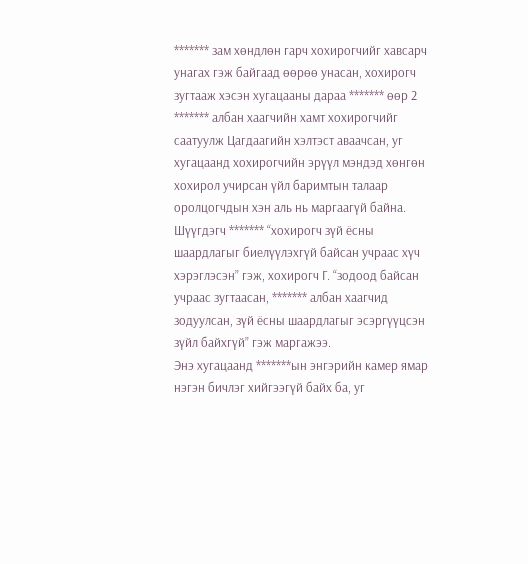******* зам хөндлөн гарч хохирогчийг хавсарч унагах гэж байгаад өөрөө унасан, хохирогч зугтааж хэсэн хугацааны дараа ******* өөр 2 ******* албан хаагчийн хамт хохирогчийг саатуулж Цагдаагийн хэлтэст аваачсан, уг хугацаанд хохирогчийн эрүүл мэндэд хөнгөн хохирол учирсан үйл баримтын талаар оролцогчдын хэн аль нь маргаагүй байна.
Шүүгдэгч ******* “хохирогч зүй ёсны шаардлагыг биелүүлэхгүй байсан учраас хүч хэрэглэсэн” гэж, хохирогч Г. “зодоод байсан учраас зугтаасан, ******* албан хаагчид зодуулсан, зүй ёсны шаардлагыг эсэргүүцсэн зүйл байхгүй” гэж маргажээ.
Энэ хугацаанд *******ын энгэрийн камер ямар нэгэн бичлэг хийгээгүй байх ба, уг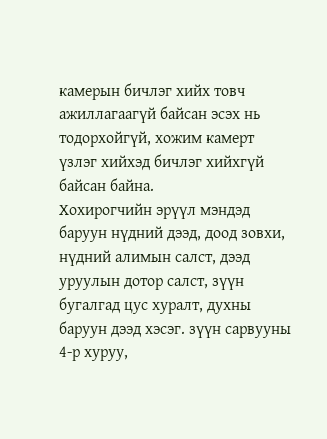камерын бичлэг хийх товч ажиллагаагүй байсан эсэх нь тодорхойгүй, хожим камерт үзлэг хийхэд бичлэг хийхгүй байсан байна.
Хохирогчийн эрүүл мэндэд баруун нүдний дээд, доод зовхи, нүдний алимын салст, дээд уруулын дотор салст, зүүн бугалгад цус хуралт, духны баруун дээд хэсэг. зүүн сарвууны 4-р хуруу,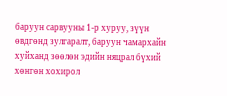баруун сарвууны 1-р хуруу, зүүн өвдгөнд зулгаралт, баруун чамархайн хуйханд зөөлөн эдийн няцрал бүхий хөнгөн хохирол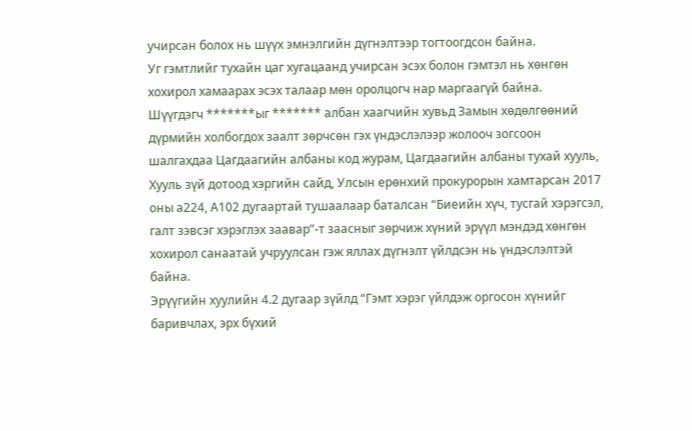учирсан болох нь шүүх эмнэлгийн дүгнэлтээр тогтоогдсон байна.
Уг гэмтлийг тухайн цаг хугацаанд учирсан эсэх болон гэмтэл нь хөнгөн хохирол хамаарах эсэх талаар мөн оролцогч нар маргаагүй байна.
Шүүгдэгч *******ыг ******* албан хаагчийн хувьд Замын хөдөлгөөний дүрмийн холбогдох заалт зөрчсөн гэх үндэслэлээр жолооч зогсоон шалгахдаа Цагдаагийн албаны код журам, Цагдаагийн албаны тухай хууль, Хууль зүй дотоод хэргийн сайд, Улсын ерөнхий прокурорын хамтарсан 2017 оны а224, А102 дугаартай тушаалаар баталсан “Биеийн хүч, тусгай хэрэгсэл, галт зэвсэг хэрэглэх заавар”-т заасныг зөрчиж хүний эрүүл мэндэд хөнгөн хохирол санаатай учруулсан гэж яллах дүгнэлт үйлдсэн нь үндэслэлтэй байна.
Эрүүгийн хуулийн 4.2 дугаар зүйлд “Гэмт хэрэг үйлдэж оргосон хүнийг баривчлах, эрх бүхий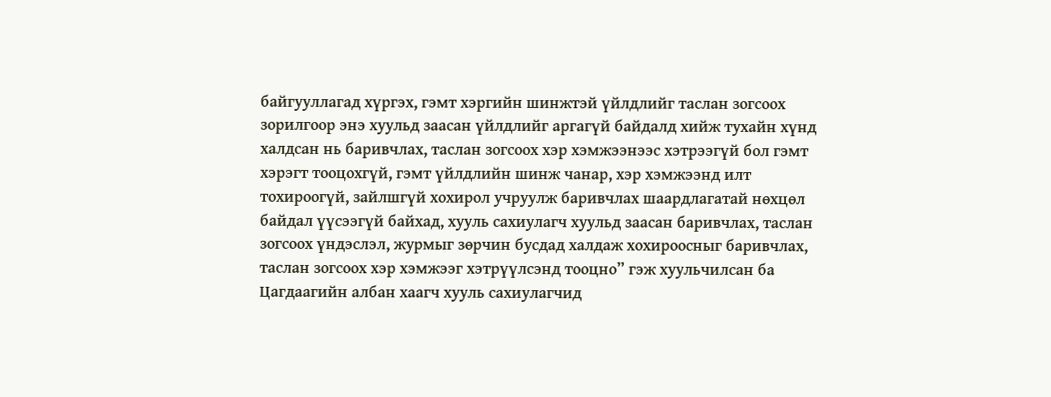байгууллагад хүргэх, гэмт хэргийн шинжтэй үйлдлийг таслан зогсоох зорилгоор энэ хуульд заасан үйлдлийг аргагүй байдалд хийж тухайн хүнд халдсан нь баривчлах, таслан зогсоох хэр хэмжээнээс хэтрээгүй бол гэмт хэрэгт тооцохгүй, гэмт үйлдлийн шинж чанар, хэр хэмжээнд илт тохироогүй, зайлшгүй хохирол учруулж баривчлах шаардлагатай нөхцөл байдал үүсээгүй байхад, хууль сахиулагч хуульд заасан баривчлах, таслан зогсоох үндэслэл, журмыг зөрчин бусдад халдаж хохироосныг баривчлах, таслан зогсоох хэр хэмжээг хэтрүүлсэнд тооцно” гэж хуульчилсан ба Цагдаагийн албан хаагч хууль сахиулагчид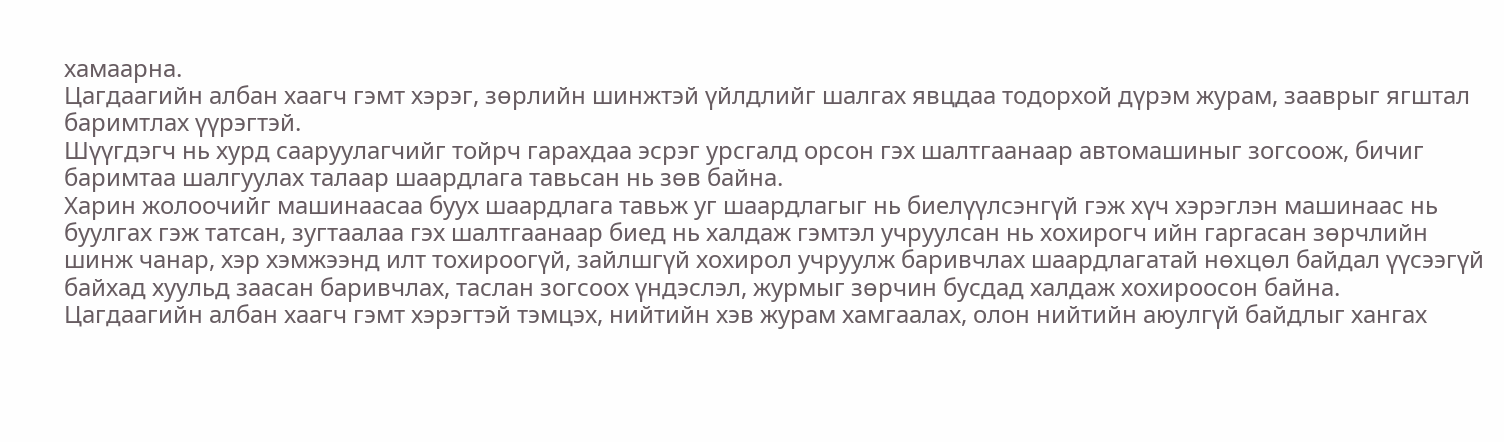хамаарна.
Цагдаагийн албан хаагч гэмт хэрэг, зөрлийн шинжтэй үйлдлийг шалгах явцдаа тодорхой дүрэм журам, зааврыг ягштал баримтлах үүрэгтэй.
Шүүгдэгч нь хурд сааруулагчийг тойрч гарахдаа эсрэг урсгалд орсон гэх шалтгаанаар автомашиныг зогсоож, бичиг баримтаа шалгуулах талаар шаардлага тавьсан нь зөв байна.
Харин жолоочийг машинаасаа буух шаардлага тавьж уг шаардлагыг нь биелүүлсэнгүй гэж хүч хэрэглэн машинаас нь буулгах гэж татсан, зугтаалаа гэх шалтгаанаар биед нь халдаж гэмтэл учруулсан нь хохирогч ийн гаргасан зөрчлийн шинж чанар, хэр хэмжээнд илт тохироогүй, зайлшгүй хохирол учруулж баривчлах шаардлагатай нөхцөл байдал үүсээгүй байхад хуульд заасан баривчлах, таслан зогсоох үндэслэл, журмыг зөрчин бусдад халдаж хохироосон байна.
Цагдаагийн албан хаагч гэмт хэрэгтэй тэмцэх, нийтийн хэв журам хамгаалах, олон нийтийн аюулгүй байдлыг хангах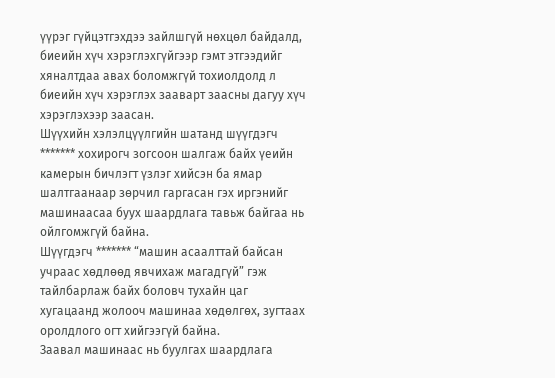үүрэг гүйцэтгэхдээ зайлшгүй нөхцөл байдалд, биеийн хүч хэрэглэхгүйгээр гэмт этгээдийг хяналтдаа авах боломжгүй тохиолдолд л биеийн хүч хэрэглэх зааварт заасны дагуу хүч хэрэглэхээр заасан.
Шүүхийн хэлэлцүүлгийн шатанд шүүгдэгч ******* хохирогч зогсоон шалгаж байх үеийн камерын бичлэгт үзлэг хийсэн ба ямар шалтгаанаар зөрчил гаргасан гэх иргэнийг машинаасаа буух шаардлага тавьж байгаа нь ойлгомжгүй байна.
Шүүгдэгч ******* “машин асаалттай байсан учраас хөдлөөд явчихаж магадгүй” гэж тайлбарлаж байх боловч тухайн цаг хугацаанд жолооч машинаа хөдөлгөх, зугтаах оролдлого огт хийгээгүй байна.
Заавал машинаас нь буулгах шаардлага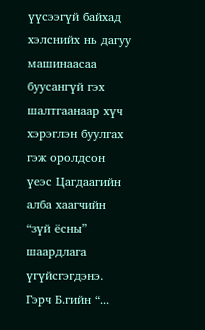үүсээгүй байхад хэлснийх нь дагуу машинаасаа буусангүй гэх шалтгаанаар хүч хэрэглэн буулгах гэж оролдсон үеэс Цагдаагийн алба хаагчийн “зүй ёсны” шаардлага үгүйсгэгдэнэ.
Гэрч Б.гийн “...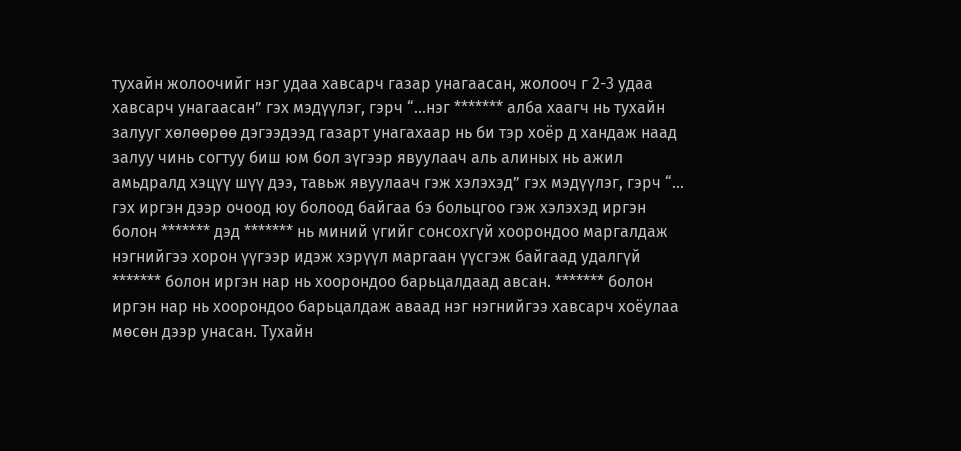тухайн жолоочийг нэг удаа хавсарч газар унагаасан, жолооч г 2-3 удаа хавсарч унагаасан” гэх мэдүүлэг, гэрч “...нэг ******* алба хаагч нь тухайн залууг хөлөөрөө дэгээдээд газарт унагахаар нь би тэр хоёр д хандаж наад залуу чинь согтуу биш юм бол зүгээр явуулаач аль алиных нь ажил амьдралд хэцүү шүү дээ, тавьж явуулаач гэж хэлэхэд” гэх мэдүүлэг, гэрч “... гэх иргэн дээр очоод юу болоод байгаа бэ больцгоо гэж хэлэхэд иргэн болон ******* дэд ******* нь миний үгийг сонсохгүй хоорондоо маргалдаж нэгнийгээ хорон үүгээр идэж хэрүүл маргаан үүсгэж байгаад удалгүй ******* болон иргэн нар нь хоорондоо барьцалдаад авсан. ******* болон иргэн нар нь хоорондоо барьцалдаж аваад нэг нэгнийгээ хавсарч хоёулаа мөсөн дээр унасан. Тухайн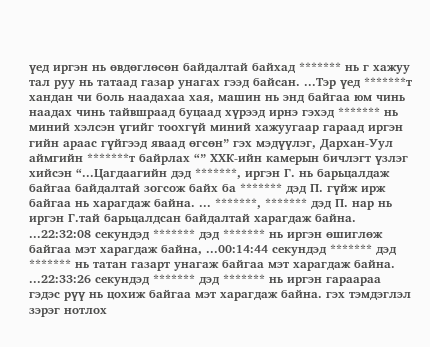үед иргэн нь өвдөглөсөн байдалтай байхад ******* нь г хажуу тал руу нь татаад газар унагах гээд байсан. ...Тэр үед *******т хандан чи боль наадахаа хая, машин нь энд байгаа юм чинь наадах чинь тайвшраад буцаад хүрээд ирнэ гэхэд ******* нь миний хэлсэн үгийг тоохгүй миний хажуугаар гараад иргэн гийн араас гүйгээд яваад өгсөн” гэх мэдүүлэг, Дархан-Уул аймгийн *******т байрлах “” ХХК-ийн камерын бичлэгт үзлэг хийсэн “...Цагдаагийн дэд *******, иргэн Г. нь барьцалдаж байгаа байдалтай зогсож байх ба ******* дэд П. гүйж ирж байгаа нь харагдаж байна. ... *******, ******* дэд П. нар нь иргэн Г.тай барьцалдсан байдалтай харагдаж байна. ...22:32:08 секундэд ******* дэд ******* нь иргэн өшиглөж байгаа мэт харагдаж байна, ...00:14:44 секундэд ******* дэд ******* нь татан газарт унагаж байгаа мэт харагдаж байна. ...22:33:26 секундэд ******* дэд ******* нь иргэн гараараа гэдэс рүү нь цохиж байгаа мэт харагдаж байна. гэх тэмдэглэл зэрэг нотлох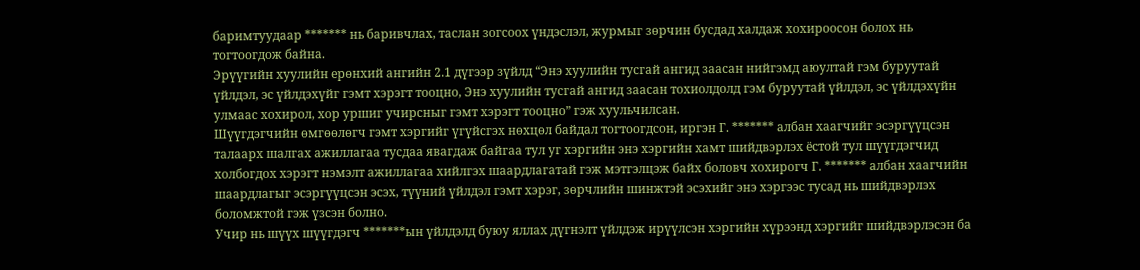баримтуудаар ******* нь баривчлах, таслан зогсоох үндэслэл, журмыг зөрчин бусдад халдаж хохироосон болох нь тогтоогдож байна.
Эрүүгийн хуулийн ерөнхий ангийн 2.1 дүгээр зүйлд “Энэ хуулийн тусгай ангид заасан нийгэмд аюултай гэм буруутай үйлдэл, эс үйлдэхүйг гэмт хэрэгт тооцно, Энэ хуулийн тусгай ангид заасан тохиолдолд гэм буруутай үйлдэл, эс үйлдэхүйн улмаас хохирол, хор уршиг учирсныг гэмт хэрэгт тооцно” гэж хуульчилсан.
Шүүгдэгчийн өмгөөлөгч гэмт хэргийг үгүйсгэх нөхцөл байдал тогтоогдсон, иргэн Г. ******* албан хаагчийг эсэргүүцсэн талаарх шалгах ажиллагаа тусдаа явагдаж байгаа тул уг хэргийн энэ хэргийн хамт шийдвэрлэх ёстой тул шүүгдэгчид холбогдох хэрэгт нэмэлт ажиллагаа хийлгэх шаардлагатай гэж мэтгэлцэж байх боловч хохирогч Г. ******* албан хаагчийн шаардлагыг эсэргүүцсэн эсэх, түүний үйлдэл гэмт хэрэг, зөрчлийн шинжтэй эсэхийг энэ хэргээс тусад нь шийдвэрлэх боломжтой гэж үзсэн болно.
Учир нь шүүх шүүгдэгч *******ын үйлдэлд буюу яллах дүгнэлт үйлдэж ирүүлсэн хэргийн хүрээнд хэргийг шийдвэрлэсэн ба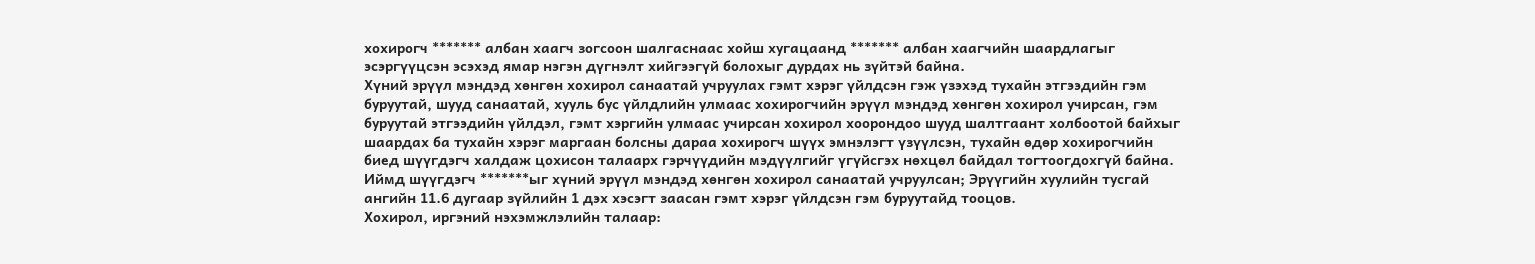хохирогч ******* албан хаагч зогсоон шалгаснаас хойш хугацаанд ******* албан хаагчийн шаардлагыг эсэргүүцсэн эсэхэд ямар нэгэн дүгнэлт хийгээгүй болохыг дурдах нь зүйтэй байна.
Хүний эрүүл мэндэд хөнгөн хохирол санаатай учруулах гэмт хэрэг үйлдсэн гэж үзэхэд тухайн этгээдийн гэм буруутай, шууд санаатай, хууль бус үйлдлийн улмаас хохирогчийн эрүүл мэндэд хөнгөн хохирол учирсан, гэм буруутай этгээдийн үйлдэл, гэмт хэргийн улмаас учирсан хохирол хоорондоо шууд шалтгаант холбоотой байхыг шаардах ба тухайн хэрэг маргаан болсны дараа хохирогч шүүх эмнэлэгт үзүүлсэн, тухайн өдөр хохирогчийн биед шүүгдэгч халдаж цохисон талаарх гэрчүүдийн мэдүүлгийг үгүйсгэх нөхцөл байдал тогтоогдохгүй байна.
Иймд шүүгдэгч *******ыг хүний эрүүл мэндэд хөнгөн хохирол санаатай учруулсан; Эрүүгийн хуулийн тусгай ангийн 11.6 дугаар зүйлийн 1 дэх хэсэгт заасан гэмт хэрэг үйлдсэн гэм буруутайд тооцов.
Хохирол, иргэний нэхэмжлэлийн талаар: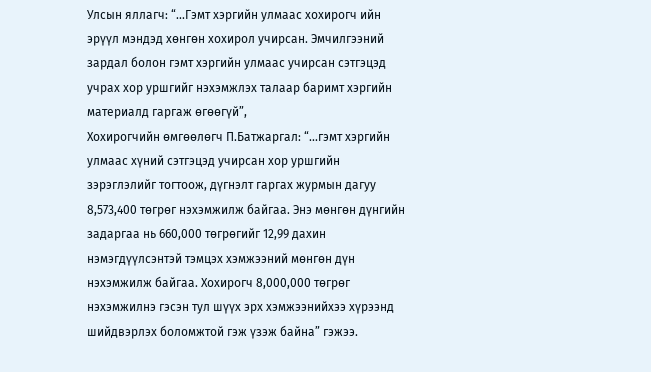Улсын яллагч: “...Гэмт хэргийн улмаас хохирогч ийн эрүүл мэндэд хөнгөн хохирол учирсан. Эмчилгээний зардал болон гэмт хэргийн улмаас учирсан сэтгэцэд учрах хор уршгийг нэхэмжлэх талаар баримт хэргийн материалд гаргаж өгөөгүй”,
Хохирогчийн өмгөөлөгч П.Батжаргал: “...гэмт хэргийн улмаас хүний сэтгэцэд учирсан хор уршгийн зэрэглэлийг тогтоож, дүгнэлт гаргах журмын дагуу 8,573,400 төгрөг нэхэмжилж байгаа. Энэ мөнгөн дүнгийн задаргаа нь 660,000 төгрөгийг 12,99 дахин нэмэгдүүлсэнтэй тэмцэх хэмжээний мөнгөн дүн нэхэмжилж байгаа. Хохирогч 8,000,000 төгрөг нэхэмжилнэ гэсэн тул шүүх эрх хэмжээнийхээ хүрээнд шийдвэрлэх боломжтой гэж үзэж байна” гэжээ.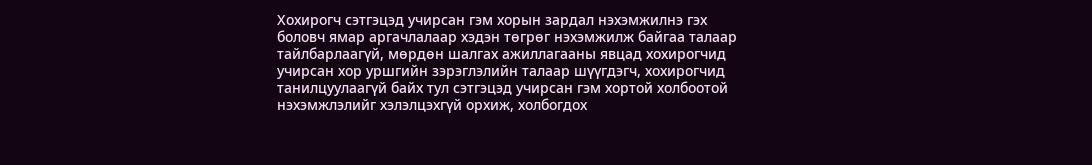Хохирогч сэтгэцэд учирсан гэм хорын зардал нэхэмжилнэ гэх боловч ямар аргачлалаар хэдэн төгрөг нэхэмжилж байгаа талаар тайлбарлаагүй, мөрдөн шалгах ажиллагааны явцад хохирогчид учирсан хор уршгийн зэрэглэлийн талаар шүүгдэгч, хохирогчид танилцуулаагүй байх тул сэтгэцэд учирсан гэм хортой холбоотой нэхэмжлэлийг хэлэлцэхгүй орхиж, холбогдох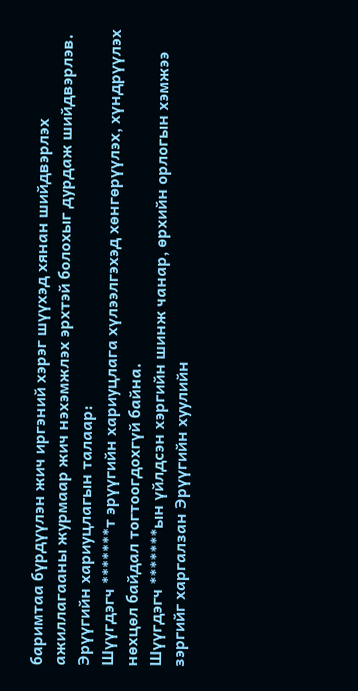баримтаа бүрдүүлэн жич иргэний хэрэг шүүхэд хянан шийдвэрлэх ажиллагааны журмаар жич нэхэмжлэх эрхтэй болохыг дурдаж шийдвэрлэв.
Эрүүгийн хариуцлагын талаар:
Шүүгдэгч *******т эрүүгийн хариуцлага хүлээлгэхэд хөнгөрүүлэх, хүндрүүлэх нөхцөл байдал тогтоогдохгүй байна.
Шүүгдэгч *******ын үйлдсэн хэргийн шинж чанар, өрхийн орлогын хэмжээ зэргийг харгалзан Эрүүгийн хуулийн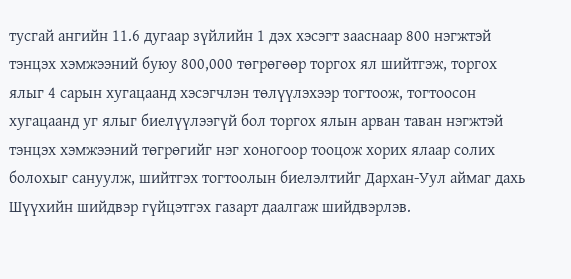тусгай ангийн 11.6 дугаар зүйлийн 1 дэх хэсэгт зааснаар 800 нэгжтэй тэнцэх хэмжээний буюу 800,000 төгрөгөөр торгох ял шийтгэж, торгох ялыг 4 сарын хугацаанд хэсэгчлэн төлүүлэхээр тогтоож, тогтоосон хугацаанд уг ялыг биелүүлээгүй бол торгох ялын арван таван нэгжтэй тэнцэх хэмжээний төгрөгийг нэг хоногоор тооцож хорих ялаар солих болохыг сануулж, шийтгэх тогтоолын биелэлтийг Дархан-Уул аймаг дахь Шүүхийн шийдвэр гүйцэтгэх газарт даалгаж шийдвэрлэв.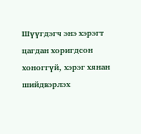Шүүгдэгч энэ хэрэгт цагдан хоригдсон хоноггүй, хэрэг хянан шийдвэрлэх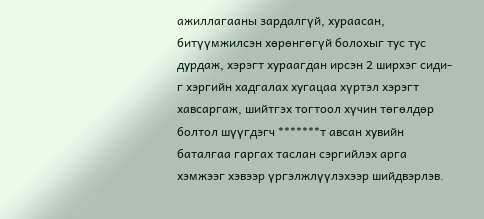ажиллагааны зардалгүй, хураасан, битүүмжилсэн хөрөнгөгүй болохыг тус тус дурдаж, хэрэгт хураагдан ирсэн 2 ширхэг сиди-г хэргийн хадгалах хугацаа хүртэл хэрэгт хавсаргаж, шийтгэх тогтоол хүчин төгөлдөр болтол шүүгдэгч *******т авсан хувийн баталгаа гаргах таслан сэргийлэх арга хэмжээг хэвээр үргэлжлүүлэхээр шийдвэрлэв.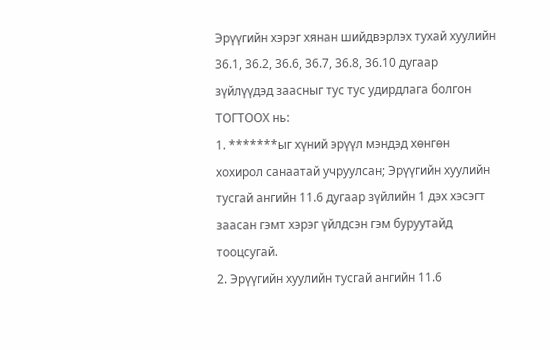Эрүүгийн хэрэг хянан шийдвэрлэх тухай хуулийн 36.1, 36.2, 36.6, 36.7, 36.8, 36.10 дугаар зүйлүүдэд заасныг тус тус удирдлага болгон
ТОГТООХ нь:
1. *******ыг хүний эрүүл мэндэд хөнгөн хохирол санаатай учруулсан; Эрүүгийн хуулийн тусгай ангийн 11.6 дугаар зүйлийн 1 дэх хэсэгт заасан гэмт хэрэг үйлдсэн гэм буруутайд тооцсугай.
2. Эрүүгийн хуулийн тусгай ангийн 11.6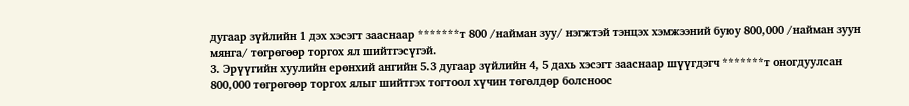дугаар зүйлийн 1 дэх хэсэгт зааснаар *******т 800 /найман зуу/ нэгжтэй тэнцэх хэмжээний буюу 800,000 /найман зуун мянга/ төгрөгөөр торгох ял шийтгэсүгэй.
3. Эрүүгийн хуулийн ерөнхий ангийн 5.3 дугаар зүйлийн 4, 5 дахь хэсэгт зааснаар шүүгдэгч *******т оногдуулсан 800,000 төгрөгөөр торгох ялыг шийтгэх тогтоол хүчин төгөлдөр болсноос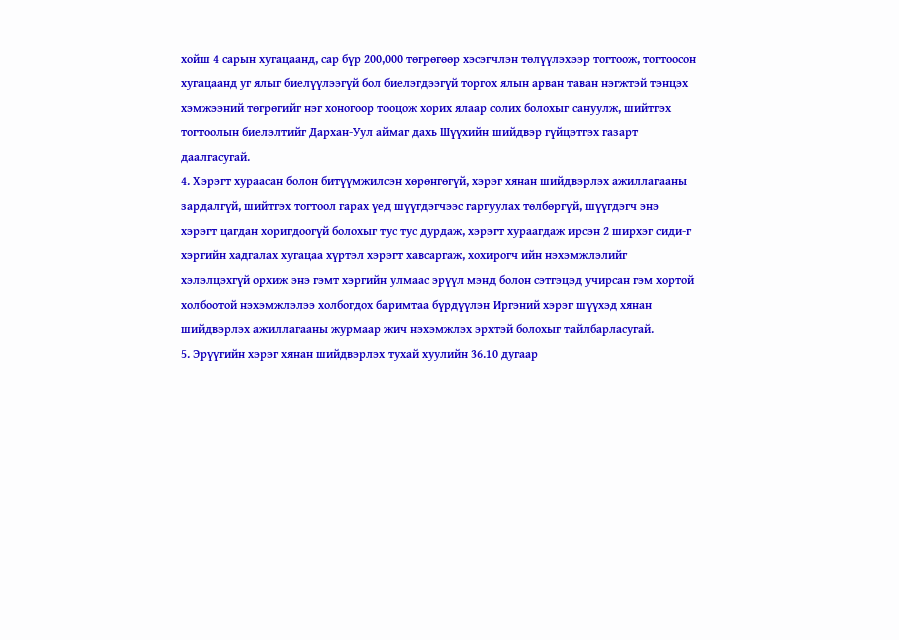хойш 4 сарын хугацаанд, сар бүр 200,000 төгрөгөөр хэсэгчлэн төлүүлэхээр тогтоож, тогтоосон хугацаанд уг ялыг биелүүлээгүй бол биелэгдээгүй торгох ялын арван таван нэгжтэй тэнцэх хэмжээний төгрөгийг нэг хоногоор тооцож хорих ялаар солих болохыг сануулж, шийтгэх тогтоолын биелэлтийг Дархан-Уул аймаг дахь Шүүхийн шийдвэр гүйцэтгэх газарт даалгасугай.
4. Хэрэгт хураасан болон битүүмжилсэн хөрөнгөгүй, хэрэг хянан шийдвэрлэх ажиллагааны зардалгүй, шийтгэх тогтоол гарах үед шүүгдэгчээс гаргуулах төлбөргүй, шүүгдэгч энэ хэрэгт цагдан хоригдоогүй болохыг тус тус дурдаж, хэрэгт хураагдаж ирсэн 2 ширхэг сиди-г хэргийн хадгалах хугацаа хүртэл хэрэгт хавсаргаж, хохирогч ийн нэхэмжлэлийг хэлэлцэхгүй орхиж энэ гэмт хэргийн улмаас эрүүл мэнд болон сэтгэцэд учирсан гэм хортой холбоотой нэхэмжлэлээ холбогдох баримтаа бүрдүүлэн Иргэний хэрэг шүүхэд хянан шийдвэрлэх ажиллагааны журмаар жич нэхэмжлэх эрхтэй болохыг тайлбарласугай.
5. Эрүүгийн хэрэг хянан шийдвэрлэх тухай хуулийн 36.10 дугаар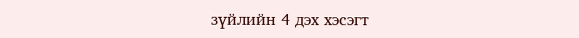зүйлийн 4 дэх хэсэгт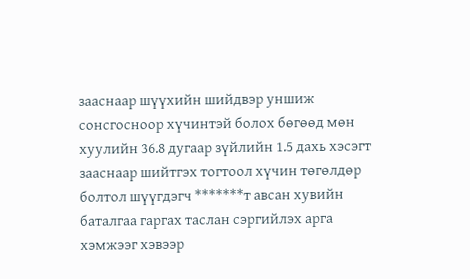зааснаар шүүхийн шийдвэр уншиж сонсгосноор хүчинтэй болох бөгөөд мөн хуулийн 36.8 дугаар зүйлийн 1.5 дахь хэсэгт зааснаар шийтгэх тогтоол хүчин төгөлдөр болтол шүүгдэгч *******т авсан хувийн баталгаа гаргах таслан сэргийлэх арга хэмжээг хэвээр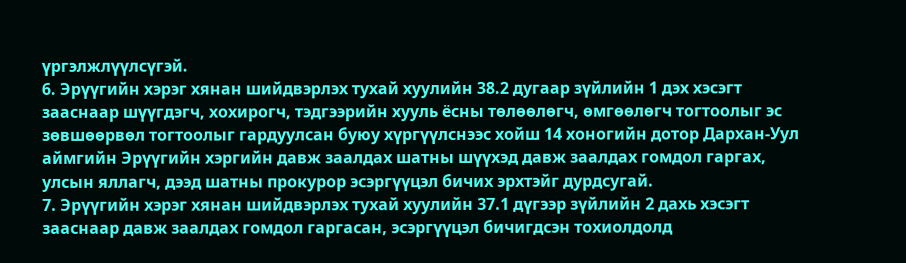үргэлжлүүлсүгэй.
6. Эрүүгийн хэрэг хянан шийдвэрлэх тухай хуулийн 38.2 дугаар зүйлийн 1 дэх хэсэгт зааснаар шүүгдэгч, хохирогч, тэдгээрийн хууль ёсны төлөөлөгч, өмгөөлөгч тогтоолыг эс зөвшөөрвөл тогтоолыг гардуулсан буюу хүргүүлснээс хойш 14 хоногийн дотор Дархан-Уул аймгийн Эрүүгийн хэргийн давж заалдах шатны шүүхэд давж заалдах гомдол гаргах, улсын яллагч, дээд шатны прокурор эсэргүүцэл бичих эрхтэйг дурдсугай.
7. Эрүүгийн хэрэг хянан шийдвэрлэх тухай хуулийн 37.1 дүгээр зүйлийн 2 дахь хэсэгт зааснаар давж заалдах гомдол гаргасан, эсэргүүцэл бичигдсэн тохиолдолд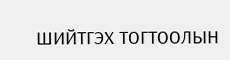шийтгэх тогтоолын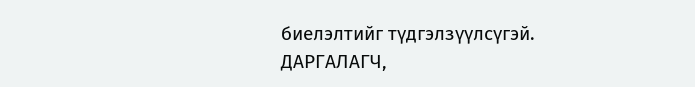биелэлтийг түдгэлзүүлсүгэй.
ДАРГАЛАГЧ,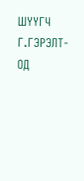ШҮҮГЧ Г.ГЭРЭЛТ-ОД